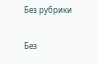Без рубрики

Без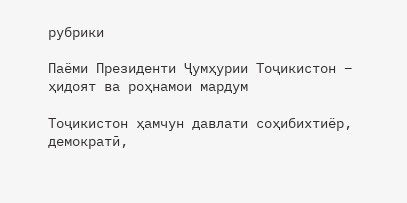рубрики

Паёми Президенти Ҷумҳурии Тоҷикистон – ҳидоят ва роҳнамои мардум

Тоҷикистон ҳамчун давлати соҳибихтиёр, демократӣ,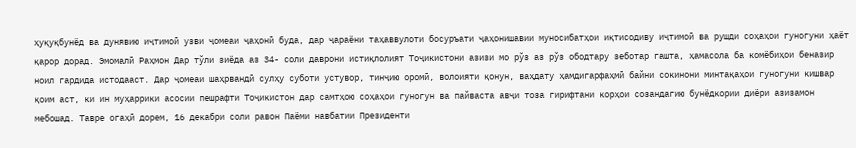ҳуқуқбунёд ва дунявию иҷтимоӣ узви ҷомеаи ҷаҳонӣ буда, дар ҷараёни таҳаввулоти босуръати ҷаҳонишавии муносибатҳои иқтисодиву иҷтимоӣ ва рушди соҳаҳои гуногуни ҳаёт қарор дорад. Эмомалӣ Раҳмон Дар тўли зиёда аз 34- соли даврони истиқлолият Тоҷикистони азизи мо рўз аз рўз ободтару зеботар гашта, ҳамасола ба комёбиҳои беназир ноил гардида истодааст. Дар ҷомеаи шаҳрвандӣ сулҳу суботи устувор, тинҷию оромӣ, волоияти қонун, ваҳдату ҳамдигарфаҳмӣ байни сокинони минтақаҳои гуногуни кишвар қоим аст, ки ин муҳаррики асосии пешрафти Тоҷикистон дар самтҳою соҳаҳои гуногун ва пайваста авҷи тоза гирифтани корҳои созандагию бунёдкории диёри азизамон мебошад. Тавре огаҳӣ дорем, 16 декабри соли равон Паёми навбатии Президенти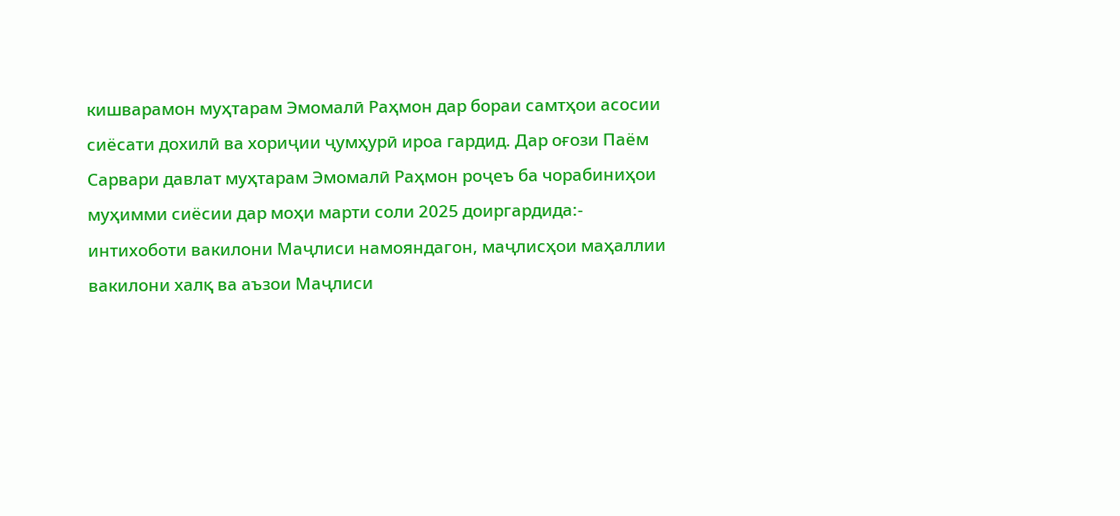кишварамон муҳтарам Эмомалӣ Раҳмон дар бораи самтҳои асосии сиёсати дохилӣ ва хориҷии ҷумҳурӣ ироа гардид. Дар оғози Паём Сарвари давлат муҳтарам Эмомалӣ Раҳмон роҷеъ ба чорабиниҳои муҳимми сиёсии дар моҳи марти соли 2025 доиргардида:- интихоботи вакилони Маҷлиси намояндагон, маҷлисҳои маҳаллии вакилони халқ ва аъзои Маҷлиси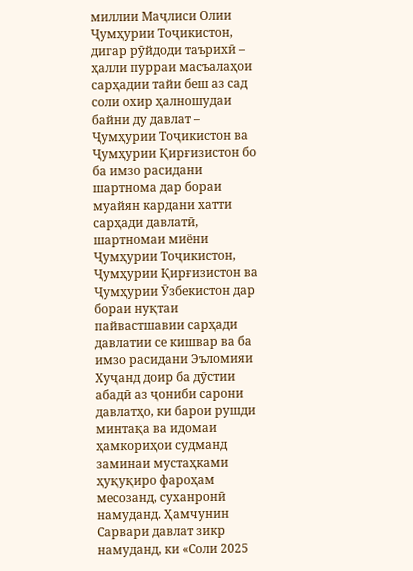миллии Маҷлиси Олии Ҷумҳурии Тоҷикистон, дигар рӯйдоди таърихӣ – ҳалли пурраи масъалаҳои сарҳадии тайи беш аз сад соли охир ҳалношудаи байни ду давлат – Ҷумҳурии Тоҷикистон ва Ҷумҳурии Қирғизистон бо ба имзо расидани шартнома дар бораи муайян кардани хатти сарҳади давлатӣ, шартномаи миёни Ҷумҳурии Тоҷикистон, Ҷумҳурии Қирғизистон ва Ҷумҳурии Ӯзбекистон дар бораи нуқтаи пайвастшавии сарҳади давлатии се кишвар ва ба имзо расидани Эъломияи Хуҷанд доир ба дӯстии абадӣ аз ҷониби сарони давлатҳо, ки барои рушди минтақа ва идомаи ҳамкориҳои судманд заминаи мустаҳками ҳуқуқиро фароҳам месозанд, суханронӣ намуданд. Ҳамчунин Сарвари давлат зикр намуданд, ки «Соли 2025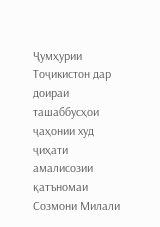Ҷумҳурии Тоҷикистон дар доираи ташаббусҳои ҷаҳонии худ ҷиҳати амалисозии қатъномаи Созмони Милали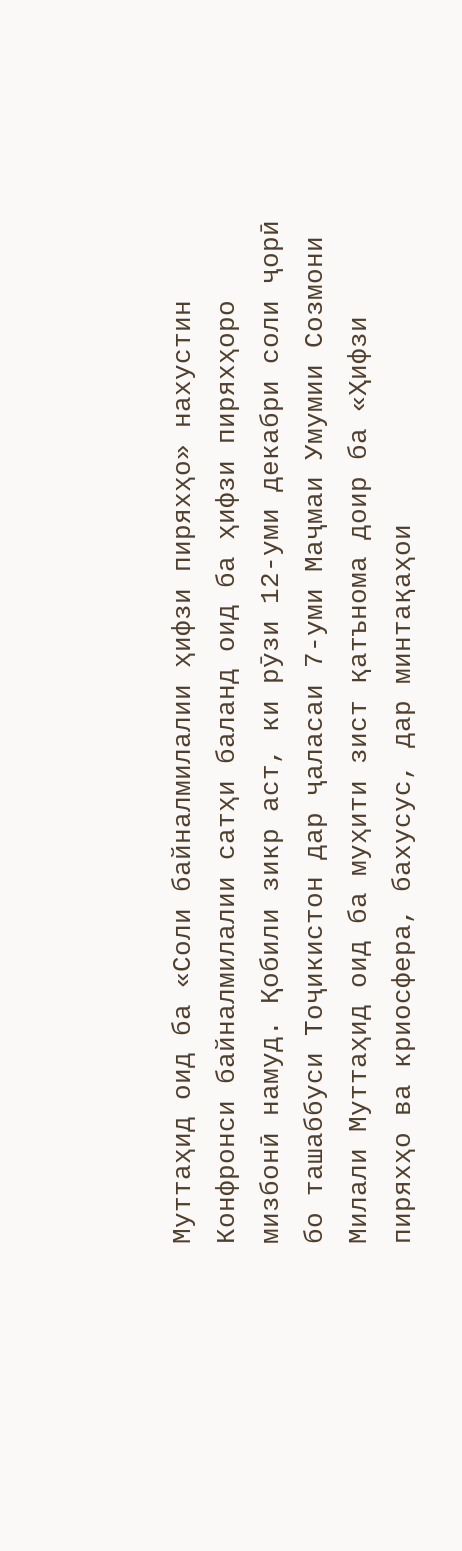Муттаҳид оид ба «Соли байналмилалии ҳифзи пиряхҳо» нахустин Конфронси байналмилалии сатҳи баланд оид ба ҳифзи пиряхҳоро мизбонӣ намуд. Қобили зикр аст, ки рӯзи 12-уми декабри соли ҷорӣ бо ташаббуси Тоҷикистон дар ҷаласаи 7-уми Маҷмаи Умумии Созмони Милали Муттаҳид оид ба муҳити зист қатънома доир ба «Ҳифзи пиряхҳо ва криосфера, бахусус, дар минтақаҳои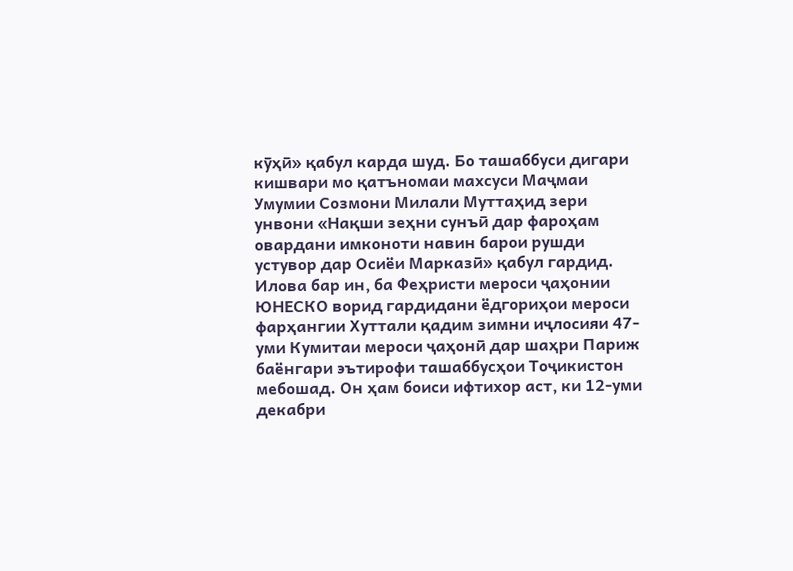кӯҳӣ» қабул карда шуд. Бо ташаббуси дигари кишвари мо қатъномаи махсуси Маҷмаи Умумии Созмони Милали Муттаҳид зери унвони «Нақши зеҳни сунъӣ дар фароҳам овардани имконоти навин барои рушди устувор дар Осиёи Марказӣ» қабул гардид. Илова бар ин, ба Феҳристи мероси ҷаҳонии ЮНЕСКО ворид гардидани ёдгориҳои мероси фарҳангии Хуттали қадим зимни иҷлосияи 47-уми Кумитаи мероси ҷаҳонӣ дар шаҳри Париж баёнгари эътирофи ташаббусҳои Тоҷикистон мебошад. Он ҳам боиси ифтихор аст, ки 12-уми декабри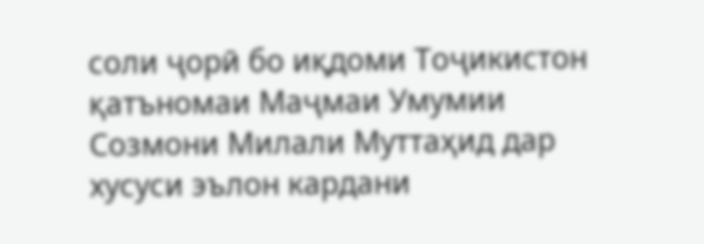соли ҷорӣ бо иқдоми Тоҷикистон қатъномаи Маҷмаи Умумии Созмони Милали Муттаҳид дар хусуси эълон кардани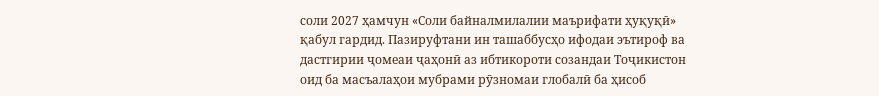соли 2027 ҳамчун «Соли байналмилалии маърифати ҳуқуқӣ» қабул гардид. Пазируфтани ин ташаббусҳо ифодаи эътироф ва дастгирии ҷомеаи ҷаҳонӣ аз ибтикороти созандаи Тоҷикистон оид ба масъалаҳои мубрами рӯзномаи глобалӣ ба ҳисоб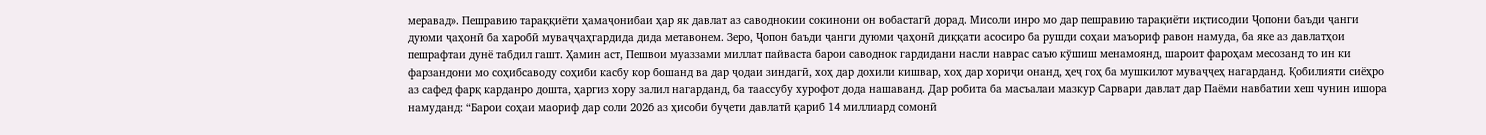меравад». Пешравию тараққиёти ҳамаҷонибаи ҳар як давлат аз саводнокии сокинони он вобастагӣ дорад. Мисоли инро мо дар пешравию тарақиёти иқтисодии Ҷопони баъди ҷанги дуюми ҷаҳонӣ ба харобӣ муваҷҷаҳгардида дида метавонем. Зеро, Ҷопон баъди ҷанги дуюми ҷаҳонӣ диққати асосиро ба рушди соҳаи маъориф равон намуда, ба яке аз давлатҳои пешрафтаи дунё табдил гашт. Ҳамин аст, Пешвои муаззами миллат пайваста барои саводнок гардидани насли наврас саъю кўшиш менамоянд, шароит фароҳам месозанд то ин ки фарзандони мо соҳибсаводу соҳиби касбу кор бошанд ва дар ҷодаи зиндагӣ, хоҳ дар дохили кишвар, хоҳ дар хориҷи онанд, ҳеҷ гоҳ ба мушкилот муваҷҷеҳ нагарданд. Қобилияти сиёҳро аз сафед фарқ карданро дошта, ҳаргиз хору залил нагарданд, ба таассубу хурофот дода нашаванд. Дар робита ба масъалаи мазкур Сарвари давлат дар Паёми навбатии хеш чунин ишора намуданд: “Барои соҳаи маориф дар соли 2026 аз ҳисоби буҷети давлатӣ қариб 14 миллиард сомонӣ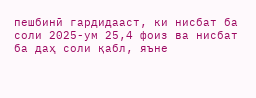пешбинӣ гардидааст, ки нисбат ба соли 2025-ум 25,4 фоиз ва нисбат ба даҳ соли қабл, яъне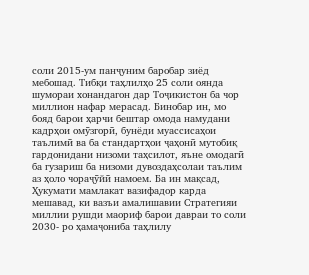соли 2015-ум панҷуним баробар зиёд мебошад. Тибқи таҳлилҳо 25 соли оянда шумораи хонандагон дар Тоҷикистон ба чор миллион нафар мерасад. Бинобар ин, мо бояд барои ҳарчи бештар омода намудани кадрҳои омӯзгорӣ, бунёди муассисаҳои таълимӣ ва ба стандартҳои ҷаҳонӣ мутобиқ гардонидани низоми таҳсилот, яъне омодагӣ ба гузариш ба низоми дувоздаҳсолаи таълим аз ҳоло чораҷӯйӣ намоем. Ба ин мақсад, Ҳукумати мамлакат вазифадор карда мешавад, ки вазъи амалишавии Стратегияи миллии рушди маориф барои давраи то соли 2030- ро ҳамаҷониба таҳлилу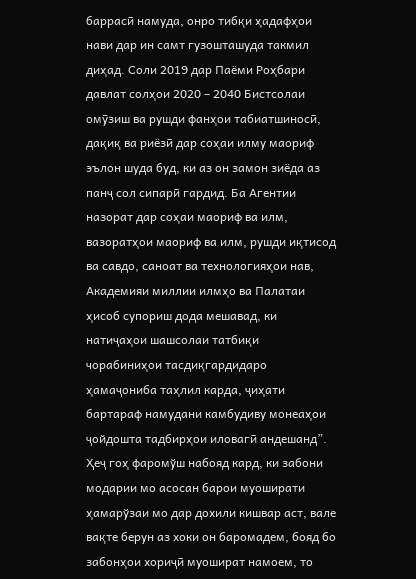баррасӣ намуда, онро тибқи ҳадафҳои нави дар ин самт гузошташуда такмил диҳад. Соли 2019 дар Паёми Роҳбари давлат солҳои 2020 – 2040 Бистсолаи омӯзиш ва рушди фанҳои табиатшиносӣ, дақиқ ва риёзӣ дар соҳаи илму маориф эълон шуда буд, ки аз он замон зиёда аз панҷ сол сипарӣ гардид. Ба Агентии назорат дар соҳаи маориф ва илм, вазоратҳои маориф ва илм, рушди иқтисод ва савдо, саноат ва технологияҳои нав, Академияи миллии илмҳо ва Палатаи ҳисоб супориш дода мешавад, ки натиҷаҳои шашсолаи татбиқи чорабиниҳои тасдиқгардидаро ҳамаҷониба таҳлил карда, ҷиҳати бартараф намудани камбудиву монеаҳои ҷойдошта тадбирҳои иловагӣ андешанд”. Ҳеҷ гоҳ фаромўш набояд кард, ки забони модарии мо асосан барои муоширати ҳамарўзаи мо дар дохили кишвар аст, вале вақте берун аз хоки он баромадем, бояд бо забонҳои хориҷӣ муошират намоем, то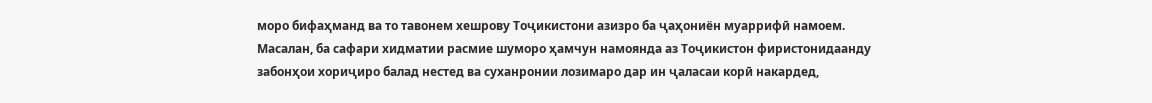моро бифаҳманд ва то тавонем хешрову Тоҷикистони азизро ба ҷаҳониён муаррифӣ намоем. Масалан, ба сафари хидматии расмие шуморо ҳамчун намоянда аз Тоҷикистон фиристонидаанду забонҳои хориҷиро балад нестед ва суханронии лозимаро дар ин ҷаласаи корӣ накардед,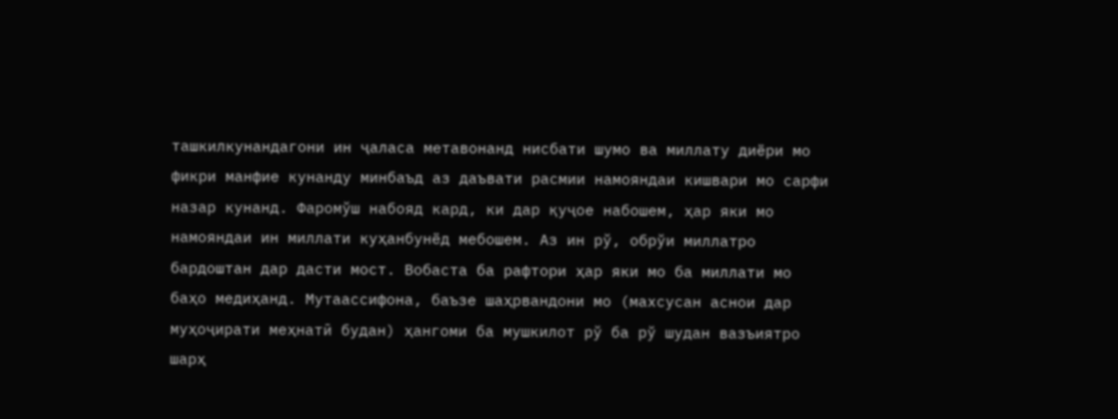ташкилкунандагони ин ҷаласа метавонанд нисбати шумо ва миллату диёри мо фикри манфие кунанду минбаъд аз даъвати расмии намояндаи кишвари мо сарфи назар кунанд. Фаромўш набояд кард, ки дар қуҷое набошем, ҳар яки мо намояндаи ин миллати куҳанбунёд мебошем. Аз ин рў, обрўи миллатро бардоштан дар дасти мост. Вобаста ба рафтори ҳар яки мо ба миллати мо баҳо медиҳанд. Мутаассифона, баъзе шаҳрвандони мо (махсусан аснои дар муҳоҷирати меҳнатӣ будан) ҳангоми ба мушкилот рў ба рў шудан вазъиятро шарҳ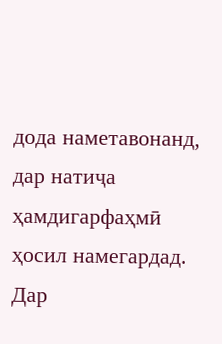дода наметавонанд, дар натиҷа ҳамдигарфаҳмӣ ҳосил намегардад. Дар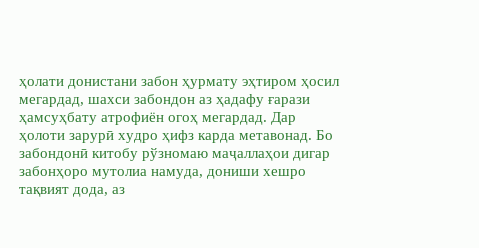ҳолати донистани забон ҳурмату эҳтиром ҳосил мегардад, шахси забондон аз ҳадафу ғарази ҳамсуҳбату атрофиён огоҳ мегардад. Дар ҳолоти зарурӣ худро ҳифз карда метавонад. Бо забондонӣ китобу рўзномаю маҷаллаҳои дигар забонҳоро мутолиа намуда, дониши хешро тақвият дода, аз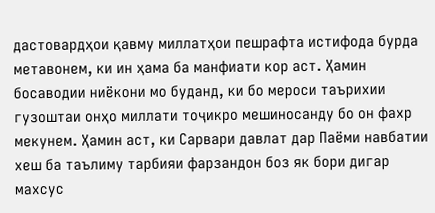дастовардҳои қавму миллатҳои пешрафта истифода бурда метавонем, ки ин ҳама ба манфиати кор аст. Ҳамин босаводии ниёкони мо буданд, ки бо мероси таърихии гузоштаи онҳо миллати тоҷикро мешиносанду бо он фахр мекунем. Ҳамин аст, ки Сарвари давлат дар Паёми навбатии хеш ба таълиму тарбияи фарзандон боз як бори дигар махсус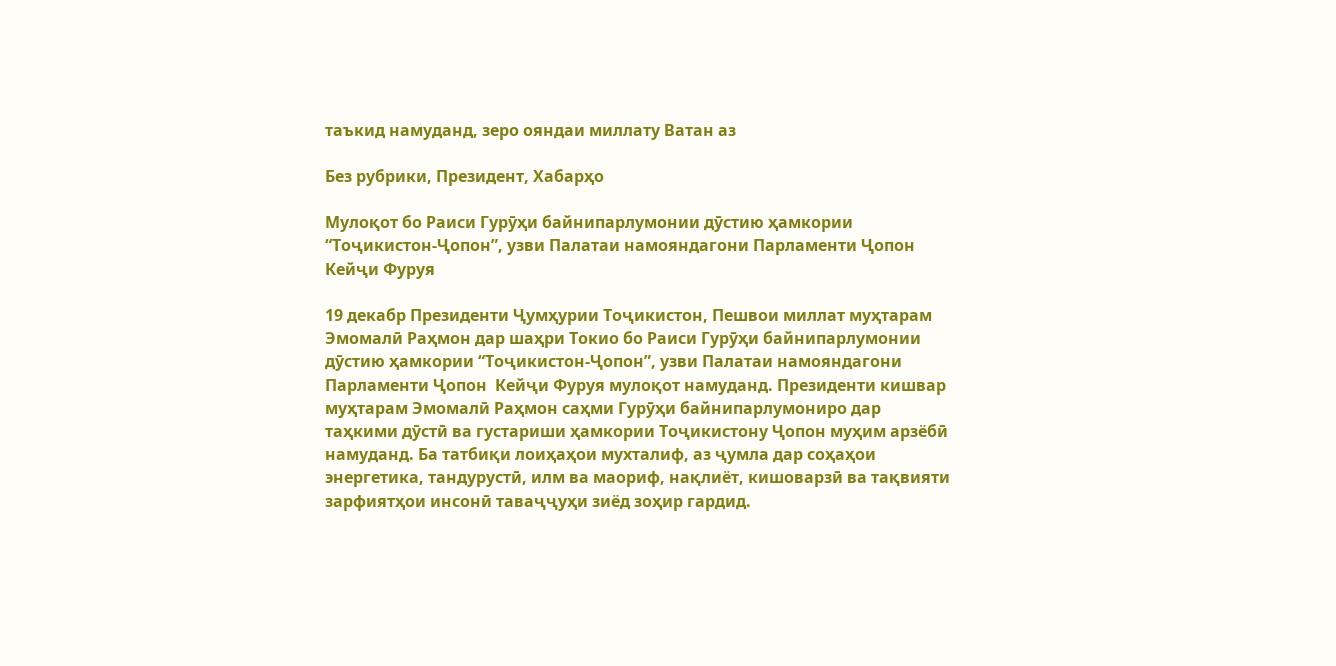таъкид намуданд, зеро ояндаи миллату Ватан аз

Без рубрики, Президент, Хабарҳо

Мулоқот бо Раиси Гурӯҳи байнипарлумонии дӯстию ҳамкории “Тоҷикистон-Ҷопон”, узви Палатаи намояндагони Парламенти Ҷопон Кейҷи Фуруя

19 декабр Президенти Ҷумҳурии Тоҷикистон, Пешвои миллат муҳтарам Эмомалӣ Раҳмон дар шаҳри Токио бо Раиси Гурӯҳи байнипарлумонии дӯстию ҳамкории “Тоҷикистон-Ҷопон”, узви Палатаи намояндагони Парламенти Ҷопон  Кейҷи Фуруя мулоқот намуданд. Президенти кишвар муҳтарам Эмомалӣ Раҳмон саҳми Гурӯҳи байнипарлумониро дар таҳкими дӯстӣ ва густариши ҳамкории Тоҷикистону Ҷопон муҳим арзёбӣ намуданд. Ба татбиқи лоиҳаҳои мухталиф, аз ҷумла дар соҳаҳои энергетика, тандурустӣ, илм ва маориф, нақлиёт, кишоварзӣ ва тақвияти зарфиятҳои инсонӣ таваҷҷуҳи зиёд зоҳир гардид.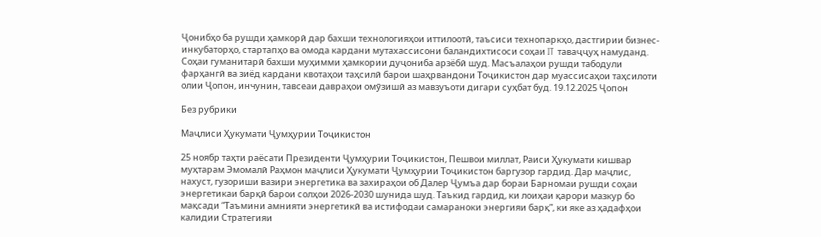Ҷонибҳо ба рушди ҳамкорӣ дар бахши технологияҳои иттилоотӣ, таъсиси технопаркҳо, дастгирии бизнес-инкубаторҳо, стартапҳо ва омода кардани мутахассисони баландихтисоси соҳаи IT таваҷҷуҳ намуданд. Соҳаи гуманитарӣ бахши муҳимми ҳамкории дуҷониба арзёбӣ шуд. Масъалаҳои рушди табодули фарҳангӣ ва зиёд кардани квотаҳои таҳсилӣ барои шаҳрвандони Тоҷикистон дар муассисаҳои таҳсилоти олии Ҷопон, инчунин, тавсеаи давраҳои омӯзишӣ аз мавзуъоти дигари суҳбат буд. 19.12.2025 Ҷопон

Без рубрики

Маҷлиси Ҳукумати Ҷумҳурии Тоҷикистон

25 ноябр таҳти раёсати Президенти Ҷумҳурии Тоҷикистон, Пешвои миллат, Раиси Ҳукумати кишвар муҳтарам Эмомалӣ Раҳмон маҷлиси Ҳукумати Ҷумҳурии Тоҷикистон баргузор гардид. Дар маҷлис, нахуст, гузориши вазири энергетика ва захираҳои об Далер Ҷумъа дар бораи Барномаи рушди соҳаи энергетикаи барқӣ барои солҳои 2026-2030 шунида шуд. Таъкид гардид, ки лоиҳаи қарори мазкур бо мақсади “Таъмини амнияти энергетикӣ ва истифодаи самараноки энергияи барқ”, ки яке аз ҳадафҳои калидии Стратегияи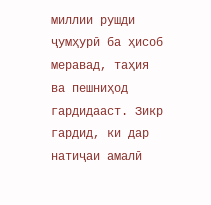миллии рушди ҷумҳурӣ ба ҳисоб меравад, таҳия ва пешниҳод гардидааст. Зикр гардид, ки дар натиҷаи амалӣ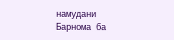намудани Барнома ба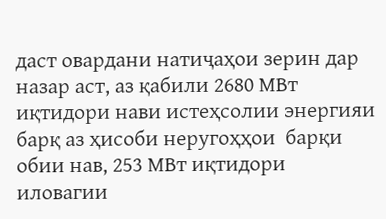даст овардани натиҷаҳои зерин дар назар аст, аз қабили 2680 МВт иқтидори нави истеҳсолии энергияи барқ аз ҳисоби неругоҳҳои  барқи обии нав, 253 МВт иқтидори иловагии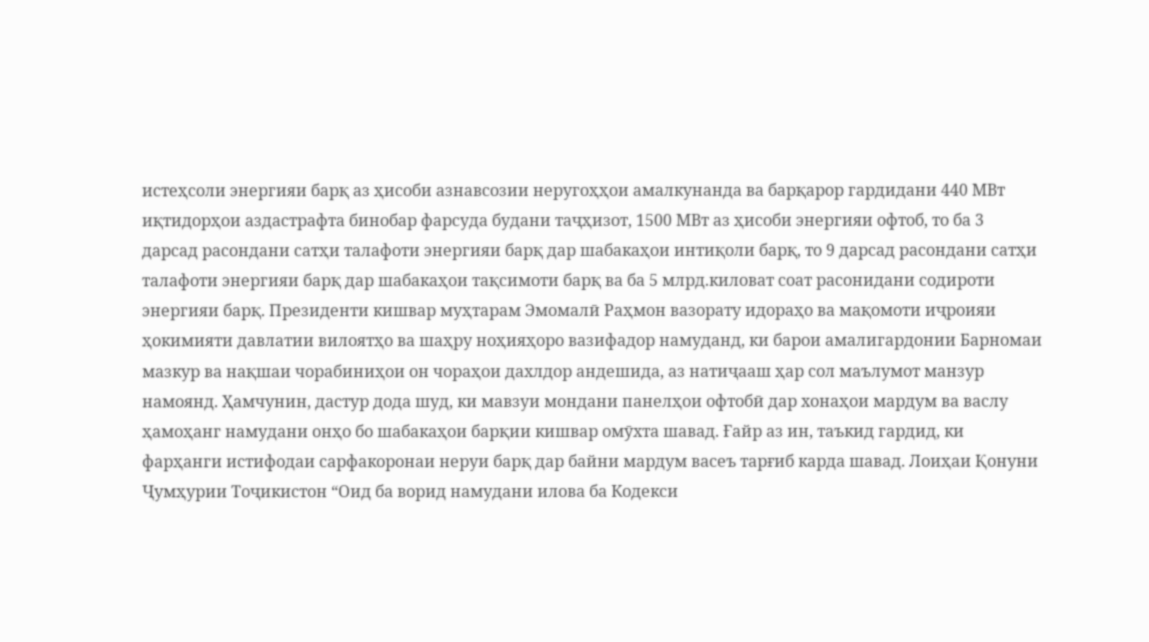истеҳсоли энергияи барқ аз ҳисоби азнавсозии неругоҳҳои амалкунанда ва барқарор гардидани 440 МВт иқтидорҳои аздастрафта бинобар фарсуда будани таҷҳизот, 1500 МВт аз ҳисоби энергияи офтоб, то ба 3 дарсад расондани сатҳи талафоти энергияи барқ дар шабакаҳои интиқоли барқ, то 9 дарсад расондани сатҳи талафоти энергияи барқ дар шабакаҳои тақсимоти барқ ва ба 5 млрд.киловат соат расонидани содироти энергияи барқ. Президенти кишвар муҳтарам Эмомалӣ Раҳмон вазорату идораҳо ва мақомоти иҷроияи ҳокимияти давлатии вилоятҳо ва шаҳру ноҳияҳоро вазифадор намуданд, ки барои амалигардонии Барномаи мазкур ва нақшаи чорабиниҳои он чораҳои дахлдор андешида, аз натиҷааш ҳар сол маълумот манзур намоянд. Ҳамчунин, дастур дода шуд, ки мавзуи мондани панелҳои офтобӣ дар хонаҳои мардум ва васлу ҳамоҳанг намудани онҳо бо шабакаҳои барқии кишвар омӯхта шавад. Ғайр аз ин, таъкид гардид, ки фарҳанги истифодаи сарфакоронаи неруи барқ дар байни мардум васеъ тарғиб карда шавад. Лоиҳаи Қонуни Ҷумҳурии Тоҷикистон “Оид ба ворид намудани илова ба Кодекси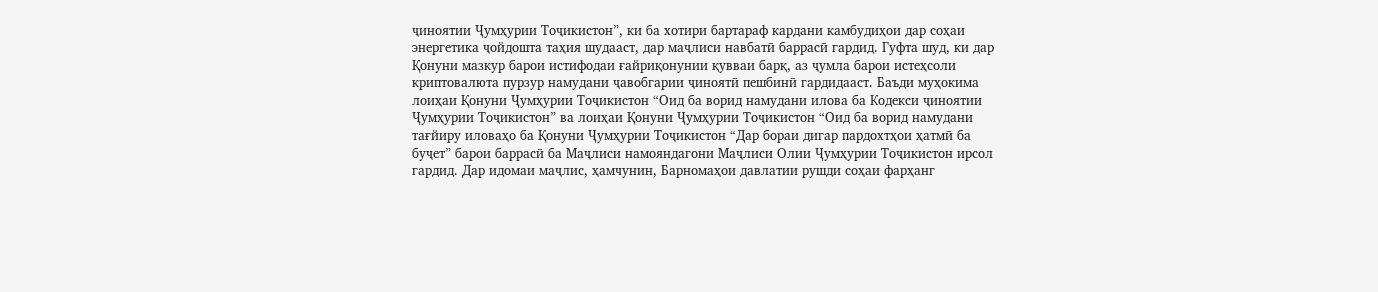ҷиноятии Ҷумҳурии Тоҷикистон”, ки ба хотири бартараф кардани камбудиҳои дар соҳаи энергетика ҷойдошта таҳия шудааст, дар маҷлиси навбатӣ баррасӣ гардид. Гуфта шуд, ки дар Қонуни мазкур барои истифодаи ғайриқонунии қувваи барқ, аз ҷумла барои истеҳсоли криптовалюта пурзур намудани ҷавобгарии ҷиноятӣ пешбинӣ гардидааст. Баъди муҳокима лоиҳаи Қонуни Ҷумҳурии Тоҷикистон “Оид ба ворид намудани илова ба Кодекси ҷиноятии Ҷумҳурии Тоҷикистон” ва лоиҳаи Қонуни Ҷумҳурии Тоҷикистон “Оид ба ворид намудани тағйиру иловаҳо ба Қонуни Ҷумҳурии Тоҷикистон “Дар бораи дигар пардохтҳои ҳатмӣ ба буҷет” барои баррасӣ ба Маҷлиси намояндагони Маҷлиси Олии Ҷумҳурии Тоҷикистон ирсол гардид. Дар идомаи маҷлис, ҳамчунин, Барномаҳои давлатии рушди соҳаи фарҳанг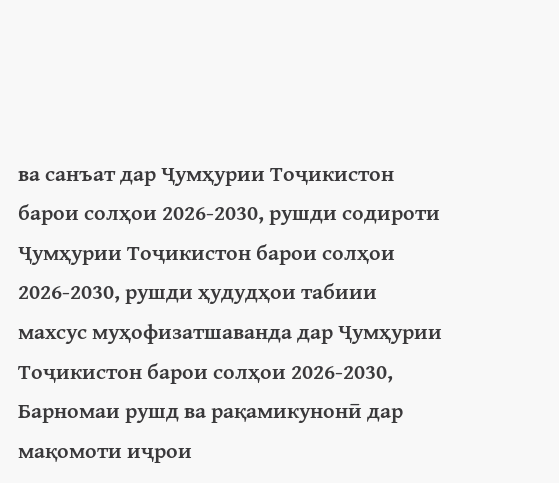ва санъат дар Ҷумҳурии Тоҷикистон барои солҳои 2026-2030, рушди содироти Ҷумҳурии Тоҷикистон барои солҳои 2026-2030, рушди ҳудудҳои табиии махсус муҳофизатшаванда дар Ҷумҳурии Тоҷикистон барои солҳои 2026-2030, Барномаи рушд ва рақамикунонӣ дар мақомоти иҷрои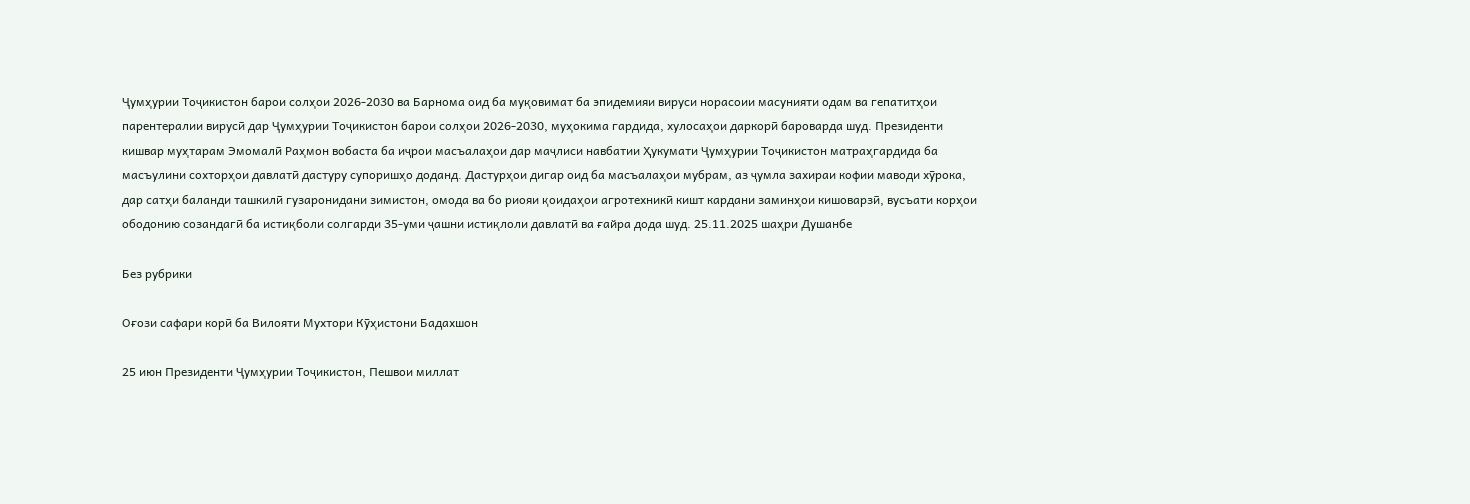Ҷумҳурии Тоҷикистон барои солҳои 2026-2030 ва Барнома оид ба муқовимат ба эпидемияи вируси норасоии масунияти одам ва гепатитҳои парентералии вирусӣ дар Ҷумҳурии Тоҷикистон барои солҳои 2026-2030, муҳокима гардида, хулосаҳои даркорӣ бароварда шуд. Президенти кишвар муҳтарам Эмомалӣ Раҳмон вобаста ба иҷрои масъалаҳои дар маҷлиси навбатии Ҳукумати Ҷумҳурии Тоҷикистон матраҳгардида ба масъулини сохторҳои давлатӣ дастуру супоришҳо доданд. Дастурҳои дигар оид ба масъалаҳои мубрам, аз ҷумла захираи кофии маводи хӯрока, дар сатҳи баланди ташкилӣ гузаронидани зимистон, омода ва бо риояи қоидаҳои агротехникӣ кишт кардани заминҳои кишоварзӣ, вусъати корҳои ободонию созандагӣ ба истиқболи солгарди 35-уми ҷашни истиқлоли давлатӣ ва ғайра дода шуд. 25.11.2025 шаҳри Душанбе

Без рубрики

Оғози сафари корӣ ба Вилояти Мухтори Кӯҳистони Бадахшон

25 июн Президенти Ҷумҳурии Тоҷикистон, Пешвои миллат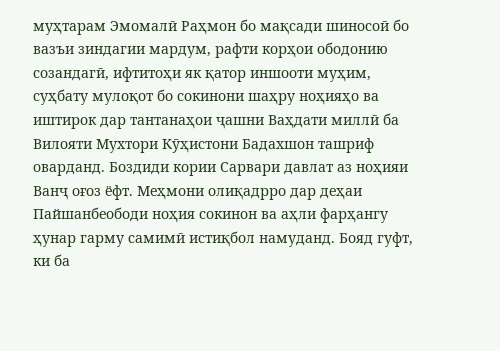муҳтарам Эмомалӣ Раҳмон бо мақсади шиносоӣ бо вазъи зиндагии мардум, рафти корҳои ободонию созандагӣ, ифтитоҳи як қатор иншооти муҳим, суҳбату мулоқот бо сокинони шаҳру ноҳияҳо ва иштирок дар тантанаҳои ҷашни Ваҳдати миллӣ ба Вилояти Мухтори Кӯҳистони Бадахшон ташриф оварданд. Боздиди кории Сарвари давлат аз ноҳияи Ванҷ оғоз ёфт. Меҳмони олиқадрро дар деҳаи Пайшанбеободи ноҳия сокинон ва аҳли фарҳангу ҳунар гарму самимӣ истиқбол намуданд. Бояд гуфт, ки ба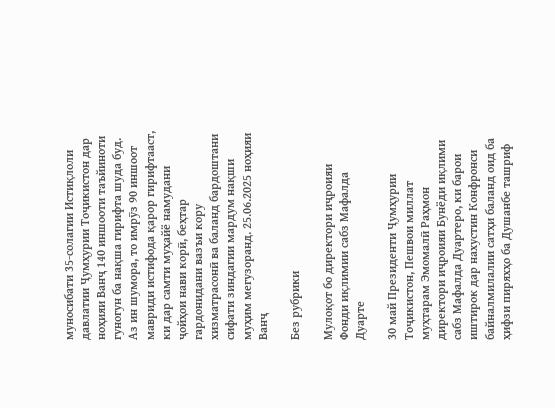муносибати 35-солагии Истиқлоли давлатии Ҷумҳурии Тоҷикистон дар ноҳияи Ванҷ 140 иншооти таъйиноти гуногун ба нақша гирифта шуда буд. Аз ин шумора, то имрӯз 90 иншоот мавриди истифода қарор гирифтааст, ки дар самти муҳайё намудани ҷойҳои нави корӣ, беҳтар гардонидани вазъи кору хизматрасонӣ ва баланд бардоштани сифати зиндагии мардум нақши муҳим мегузоранд. 25.06.2025 ноҳияи Ванҷ

Без рубрики

Мулоқот бо директори иҷроияи Фонди иқлимии сабз Мафалда Дуарте

30 май Президенти Ҷумҳурии Тоҷикистон, Пешвои миллат муҳтарам Эмомалӣ Раҳмон директори иҷроияи Бунёди иқлими сабз Мафалда Дуартеро, ки барои иштирок дар нахустин Конфронси байналмилалии сатҳи баланд оид ба ҳифзи пиряхҳо ба Душанбе ташриф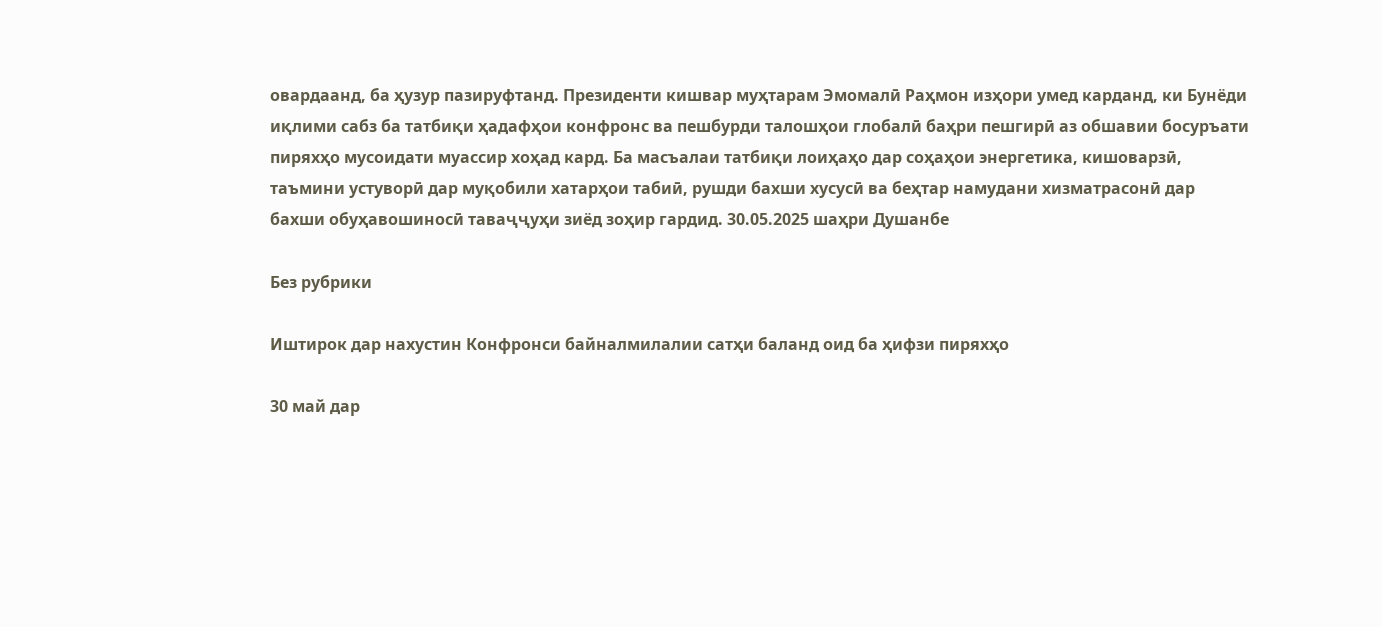овардаанд, ба ҳузур пазируфтанд. Президенти кишвар муҳтарам Эмомалӣ Раҳмон изҳори умед карданд, ки Бунёди иқлими сабз ба татбиқи ҳадафҳои конфронс ва пешбурди талошҳои глобалӣ баҳри пешгирӣ аз обшавии босуръати пиряхҳо мусоидати муассир хоҳад кард. Ба масъалаи татбиқи лоиҳаҳо дар соҳаҳои энергетика, кишоварзӣ, таъмини устуворӣ дар муқобили хатарҳои табиӣ, рушди бахши хусусӣ ва беҳтар намудани хизматрасонӣ дар бахши обуҳавошиносӣ таваҷҷуҳи зиёд зоҳир гардид. 30.05.2025 шаҳри Душанбе

Без рубрики

Иштирок дар нахустин Конфронси байналмилалии сатҳи баланд оид ба ҳифзи пиряхҳо

30 май дар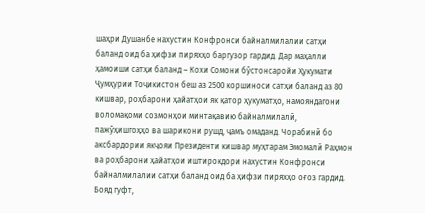шаҳри Душанбе нахустин Конфронси байналмилалии сатҳи баланд оид ба ҳифзи пиряхҳо баргузор гардид. Дар маҳалли ҳамоиши сатҳи баланд – Кохи Сомони бӯстонсаройи Ҳукумати Ҷумҳурии Тоҷикистон беш аз 2500 коршиноси сатҳи баланд аз 80 кишвар, роҳбарони ҳайатҳои як қатор ҳукуматҳо, намояндагони воломақоми созмонҳои минтақавию байналмилалӣ, пажӯҳишгоҳҳо ва шарикони рушд, ҷамъ омаданд. Чорабинӣ бо аксбардории якҷояи Президенти кишвар муҳтарам Эмомалӣ Раҳмон ва роҳбарони ҳайатҳои иштирокдори нахустин Конфронси байналмилалии сатҳи баланд оид ба ҳифзи пиряхҳо оғоз гардид. Бояд гуфт,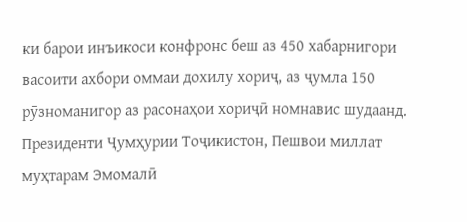ки барои инъикоси конфронс беш аз 450 хабарнигори васоити ахбори оммаи дохилу хориҷ, аз ҷумла 150 рӯзноманигор аз расонаҳои хориҷӣ номнавис шудаанд. Президенти Ҷумҳурии Тоҷикистон, Пешвои миллат муҳтарам Эмомалӣ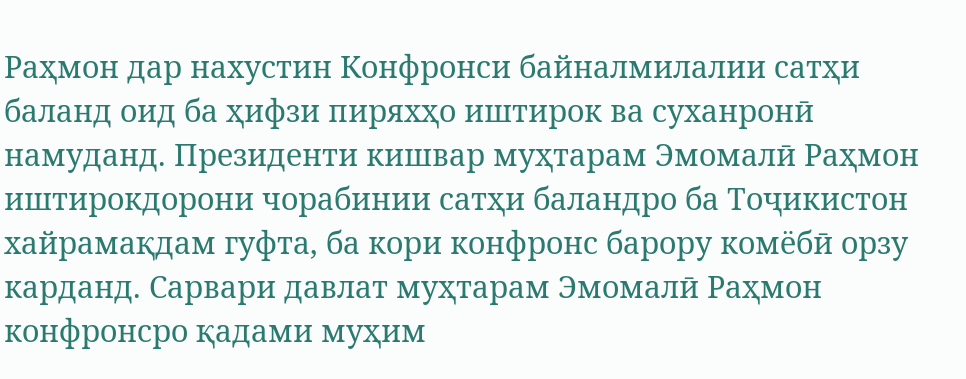Раҳмон дар нахустин Конфронси байналмилалии сатҳи баланд оид ба ҳифзи пиряхҳо иштирок ва суханронӣ намуданд. Президенти кишвар муҳтарам Эмомалӣ Раҳмон иштирокдорони чорабинии сатҳи баландро ба Тоҷикистон хайрамақдам гуфта, ба кори конфронс барору комёбӣ орзу карданд. Сарвари давлат муҳтарам Эмомалӣ Раҳмон конфронсро қадами муҳим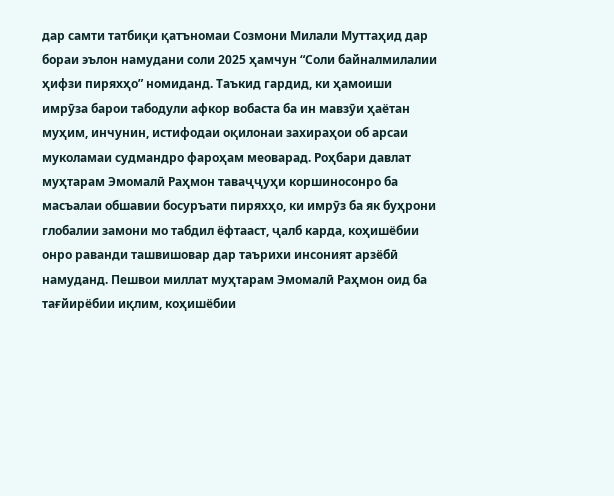дар самти татбиқи қатъномаи Созмони Милали Муттаҳид дар бораи эълон намудани соли 2025 ҳамчун “Соли байналмилалии ҳифзи пиряхҳо” номиданд. Таъкид гардид, ки ҳамоиши имрӯза барои табодули афкор вобаста ба ин мавзӯи ҳаётан муҳим, инчунин, истифодаи оқилонаи захираҳои об арсаи муколамаи судмандро фароҳам меоварад. Роҳбари давлат муҳтарам Эмомалӣ Раҳмон таваҷҷуҳи коршиносонро ба масъалаи обшавии босуръати пиряхҳо, ки имрӯз ба як буҳрони глобалии замони мо табдил ёфтааст, ҷалб карда, коҳишёбии онро раванди ташвишовар дар таърихи инсоният арзёбӣ намуданд. Пешвои миллат муҳтарам Эмомалӣ Раҳмон оид ба тағйирёбии иқлим, коҳишёбии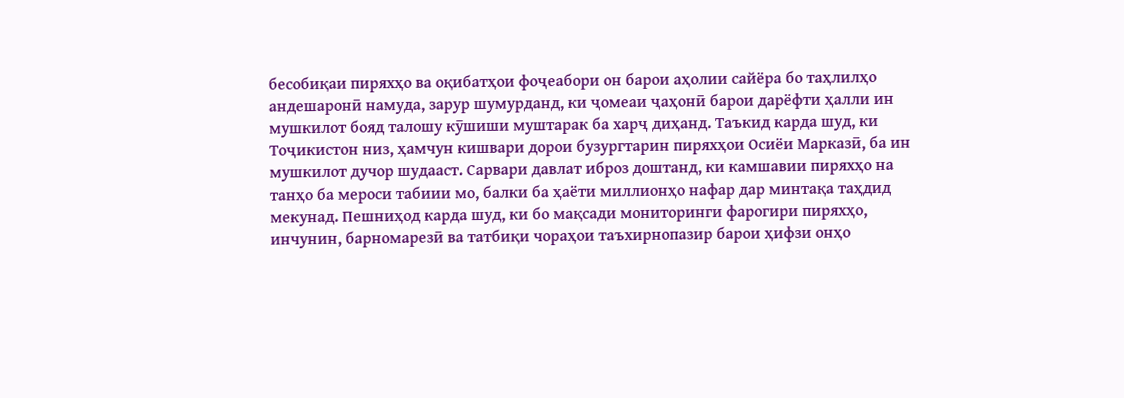бесобиқаи пиряхҳо ва оқибатҳои фоҷеабори он барои аҳолии сайёра бо таҳлилҳо андешаронӣ намуда, зарур шумурданд, ки ҷомеаи ҷаҳонӣ барои дарёфти ҳалли ин мушкилот бояд талошу кӯшиши муштарак ба харҷ диҳанд. Таъкид карда шуд, ки Тоҷикистон низ, ҳамчун кишвари дорои бузургтарин пиряхҳои Осиёи Марказӣ, ба ин мушкилот дучор шудааст. Сарвари давлат иброз доштанд, ки камшавии пиряхҳо на танҳо ба мероси табиии мо, балки ба ҳаёти миллионҳо нафар дар минтақа таҳдид мекунад. Пешниҳод карда шуд, ки бо мақсади мониторинги фарогири пиряхҳо, инчунин, барномарезӣ ва татбиқи чораҳои таъхирнопазир барои ҳифзи онҳо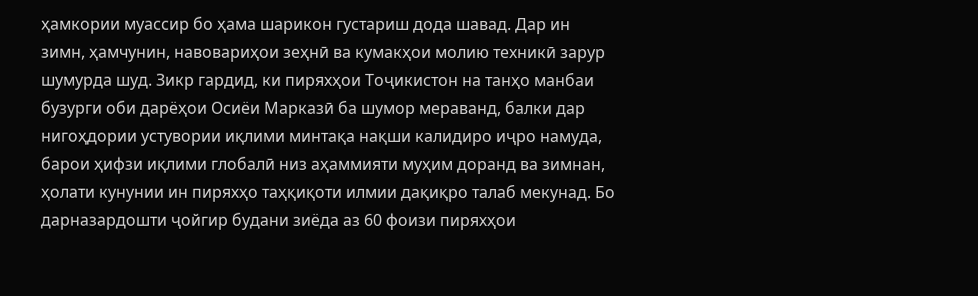ҳамкории муассир бо ҳама шарикон густариш дода шавад. Дар ин зимн, ҳамчунин, навовариҳои зеҳнӣ ва кумакҳои молию техникӣ зарур шумурда шуд. Зикр гардид, ки пиряхҳои Тоҷикистон на танҳо манбаи бузурги оби дарёҳои Осиёи Марказӣ ба шумор мераванд, балки дар нигоҳдории устувории иқлими минтақа нақши калидиро иҷро намуда, барои ҳифзи иқлими глобалӣ низ аҳаммияти муҳим доранд ва зимнан, ҳолати кунунии ин пиряхҳо таҳқиқоти илмии дақиқро талаб мекунад. Бо дарназардошти ҷойгир будани зиёда аз 60 фоизи пиряхҳои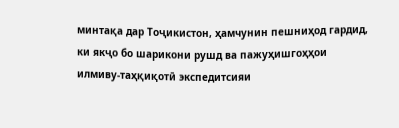минтақа дар Тоҷикистон, ҳамчунин пешниҳод гардид, ки якҷо бо шарикони рушд ва пажуҳишгоҳҳои илмиву-таҳқиқотӣ экспедитсияи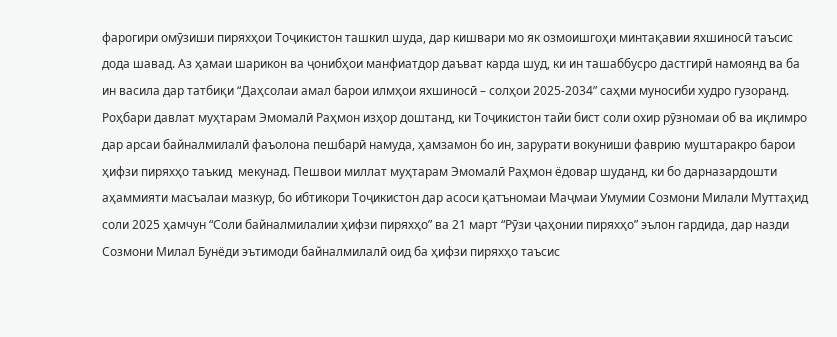фарогири омӯзиши пиряхҳои Тоҷикистон ташкил шуда, дар кишвари мо як озмоишгоҳи минтақавии яхшиносӣ таъсис дода шавад. Аз ҳамаи шарикон ва ҷонибҳои манфиатдор даъват карда шуд, ки ин ташаббусро дастгирӣ намоянд ва ба ин васила дар татбиқи “Даҳсолаи амал барои илмҳои яхшиносӣ – солҳои 2025-2034” саҳми муносиби худро гузоранд. Роҳбари давлат муҳтарам Эмомалӣ Раҳмон изҳор доштанд, ки Тоҷикистон тайи бист соли охир рӯзномаи об ва иқлимро дар арсаи байналмилалӣ фаъолона пешбарӣ намуда, ҳамзамон бо ин, зарурати вокуниши фаврию муштаракро барои ҳифзи пиряхҳо таъкид  мекунад. Пешвои миллат муҳтарам Эмомалӣ Раҳмон ёдовар шуданд, ки бо дарназардошти аҳаммияти масъалаи мазкур, бо ибтикори Тоҷикистон дар асоси қатъномаи Маҷмаи Умумии Созмони Милали Муттаҳид соли 2025 ҳамчун “Соли байналмилалии ҳифзи пиряхҳо” ва 21 март “Рӯзи ҷаҳонии пиряхҳо” эълон гардида, дар назди Созмони Милал Бунёди эътимоди байналмилалӣ оид ба ҳифзи пиряхҳо таъсис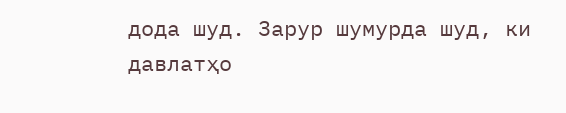дода шуд. Зарур шумурда шуд, ки давлатҳо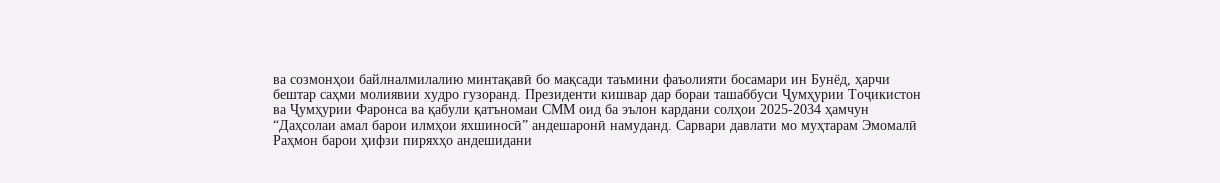ва созмонҳои байлналмилалию минтақавӣ бо мақсади таъмини фаъолияти босамари ин Бунёд, ҳарчи бештар саҳми молиявии худро гузоранд. Президенти кишвар дар бораи ташаббуси Ҷумҳурии Тоҷикистон ва Ҷумҳурии Фаронса ва қабули қатъномаи СММ оид ба эълон кардани солҳои 2025-2034 ҳамчун “Даҳсолаи амал барои илмҳои яхшиносӣ” андешаронӣ намуданд. Сарвари давлати мо муҳтарам Эмомалӣ Раҳмон барои ҳифзи пиряхҳо андешидани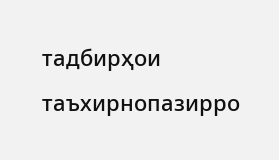тадбирҳои таъхирнопазирро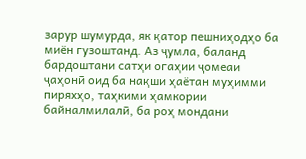зарур шумурда, як қатор пешниҳодҳо ба миён гузоштанд. Аз ҷумла, баланд бардоштани сатҳи огаҳии ҷомеаи ҷаҳонӣ оид ба нақши ҳаётан муҳимми пиряхҳо, таҳкими ҳамкории байналмилалӣ, ба роҳ мондани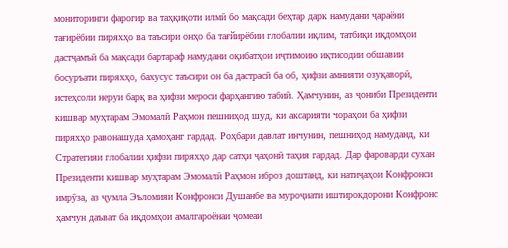мониторинги фарогир ва таҳқиқоти илмӣ бо мақсади беҳтар дарк намудани ҷараёни тағирёбии пиряхҳо ва таъсири онҳо ба тағйирёбии глобалии иқлим, татбиқи иқдомҳои дастҷамъӣ ба мақсади бартараф намудани оқибатҳои иҷтимоию иқтисодии обшавии босуръати пиряхҳо, бахусус таъсири он ба дастрасӣ ба об, ҳифзи амнияти озуқаворӣ, истеҳсоли неруи барқ ва ҳифзи мероси фарҳангию табиӣ. Ҳамчунин, аз ҷониби Президенти кишвар муҳтарам Эмомалӣ Раҳмон пешниҳод шуд, ки аксарияти чораҳои ба ҳифзи пиряхҳо равонашуда ҳамоҳанг гардад. Роҳбари давлат инчунин, пешниҳод намуданд, ки Стратегияи глобалии ҳифзи пиряхҳо дар сатҳи ҷаҳонӣ таҳия гардад. Дар фароварди сухан Президенти кишвар муҳтарам Эмомалӣ Раҳмон иброз доштанд, ки натиҷаҳои Конфронси имрӯза, аз ҷумла Эъломияи Конфронси Душанбе ва муроҷиати иштирокдорони Конфронс ҳамчун даъват ба иқдомҳои амалгароёнаи ҷомеаи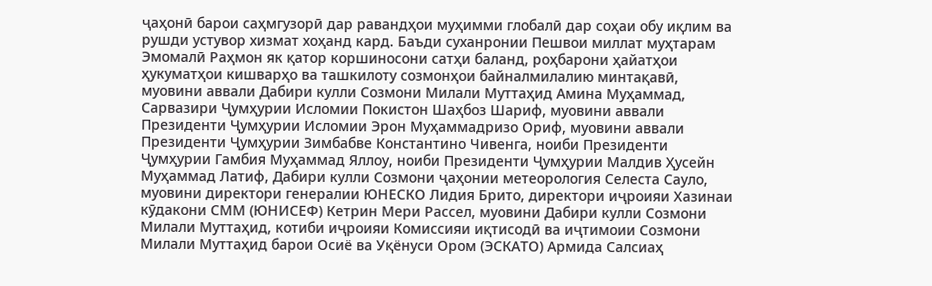ҷаҳонӣ барои саҳмгузорӣ дар равандҳои муҳимми глобалӣ дар соҳаи обу иқлим ва рушди устувор хизмат хоҳанд кард. Баъди суханронии Пешвои миллат муҳтарам Эмомалӣ Раҳмон як қатор коршиносони сатҳи баланд, роҳбарони ҳайатҳои ҳукуматҳои кишварҳо ва ташкилоту созмонҳои байналмилалию минтақавӣ, муовини аввали Дабири кулли Созмони Милали Муттаҳид Амина Муҳаммад, Сарвазири Ҷумҳурии Исломии Покистон Шаҳбоз Шариф, муовини аввали Президенти Ҷумҳурии Исломии Эрон Муҳаммадризо Ориф, муовини аввали Президенти Ҷумҳурии Зимбабве Константино Чивенга, ноиби Президенти Ҷумҳурии Гамбия Муҳаммад Яллоу, ноиби Президенти Ҷумҳурии Малдив Ҳусейн Муҳаммад Латиф, Дабири кулли Созмони ҷаҳонии метеорология Селеста Сауло, муовини директори генералии ЮНЕСКО Лидия Брито, директори иҷроияи Хазинаи кӯдакони СММ (ЮНИСЕФ) Кетрин Мери Рассел, муовини Дабири кулли Созмони Милали Муттаҳид, котиби иҷроияи Комиссияи иқтисодӣ ва иҷтимоии Созмони Милали Муттаҳид барои Осиё ва Уқёнуси Ором (ЭСКАТО) Армида Салсиаҳ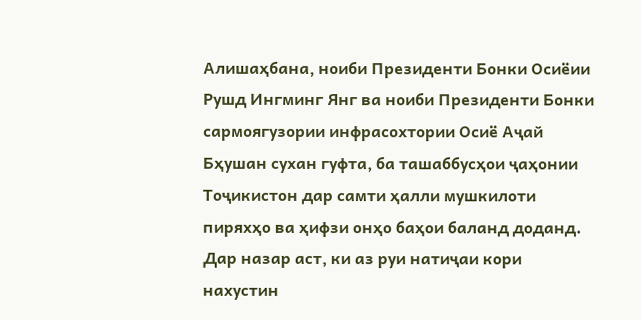Алишаҳбана, ноиби Президенти Бонки Осиёии Рушд Ингминг Янг ва ноиби Президенти Бонки сармоягузории инфрасохтории Осиё Аҷай Бҳушан сухан гуфта, ба ташаббусҳои ҷаҳонии Тоҷикистон дар самти ҳалли мушкилоти пиряхҳо ва ҳифзи онҳо баҳои баланд доданд. Дар назар аст, ки аз руи натиҷаи кори нахустин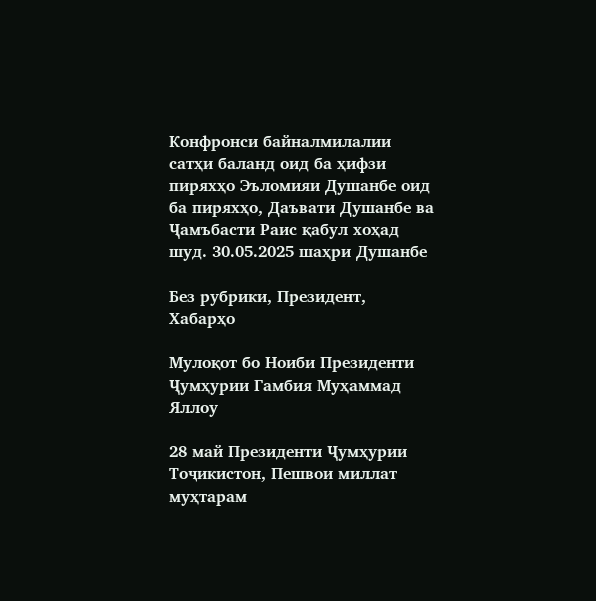Конфронси байналмилалии сатҳи баланд оид ба ҳифзи пиряхҳо Эъломияи Душанбе оид ба пиряхҳо, Даъвати Душанбе ва Ҷамъбасти Раис қабул хоҳад шуд. 30.05.2025 шаҳри Душанбе

Без рубрики, Президент, Хабарҳо

Мулоқот бо Ноиби Президенти Ҷумҳурии Гамбия Муҳаммад Яллоу

28 май Президенти Ҷумҳурии Тоҷикистон, Пешвои миллат муҳтарам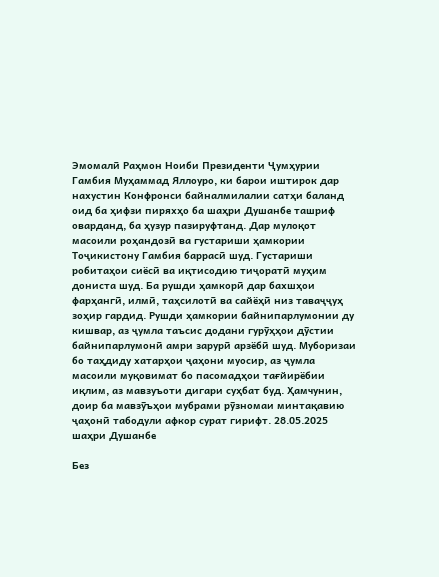Эмомалӣ Раҳмон Ноиби Президенти Ҷумҳурии Гамбия Муҳаммад Яллоуро, ки барои иштирок дар нахустин Конфронси байналмилалии сатҳи баланд оид ба ҳифзи пиряхҳо ба шаҳри Душанбе ташриф оварданд, ба ҳузур пазируфтанд. Дар мулоқот масоили роҳандозӣ ва густариши ҳамкории Тоҷикистону Гамбия баррасӣ шуд. Густариши робитаҳои сиёсӣ ва иқтисодию тиҷоратӣ муҳим дониста шуд. Ба рушди ҳамкорӣ дар бахшҳои фарҳангӣ, илмӣ, таҳсилотӣ ва сайёҳӣ низ таваҷҷуҳ зоҳир гардид. Рушди ҳамкории байнипарлумонии ду кишвар, аз ҷумла таъсис додани гурӯҳҳои дӯстии байнипарлумонӣ амри зарурӣ арзёбӣ шуд. Муборизаи бо таҳдиду хатарҳои ҷаҳони муосир, аз ҷумла масоили муқовимат бо пасомадҳои тағйирёбии иқлим, аз мавзуъоти дигари суҳбат буд. Ҳамчунин, доир ба мавзӯъҳои мубрами рӯзномаи минтақавию ҷаҳонӣ табодули афкор сурат гирифт. 28.05.2025 шаҳри Душанбе

Без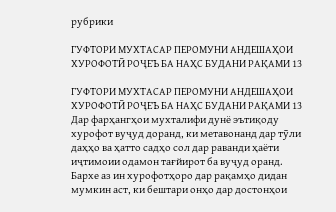рубрики

ГУФТОРИ МУХТАСАР ПЕРОМУНИ АНДЕШАҲОИ ХУРОФОТӢ РОҶЕЪ БА НАҲС БУДАНИ РАҚАМИ 13

ГУФТОРИ МУХТАСАР ПЕРОМУНИ АНДЕШАҲОИ ХУРОФОТӢ РОҶЕЪ БА НАҲС БУДАНИ РАҚАМИ 13 Дар фарҳангҳои мухталифи дунё эътиқоду хурофот вуҷуд доранд, ки метавонанд дар тӯли даҳҳо ва ҳатто садҳо сол дар раванди ҳаёти иҷтимоии одамон тағйирот ба вуҷуд оранд. Бархе аз ин хурофотҳоро дар рақамҳо дидан мумкин аст, ки бештари онҳо дар достонҳои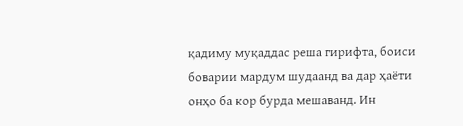қадиму муқаддас реша гирифта, боиси боварии мардум шудаанд ва дар ҳаёти онҳо ба кор бурда мешаванд. Ин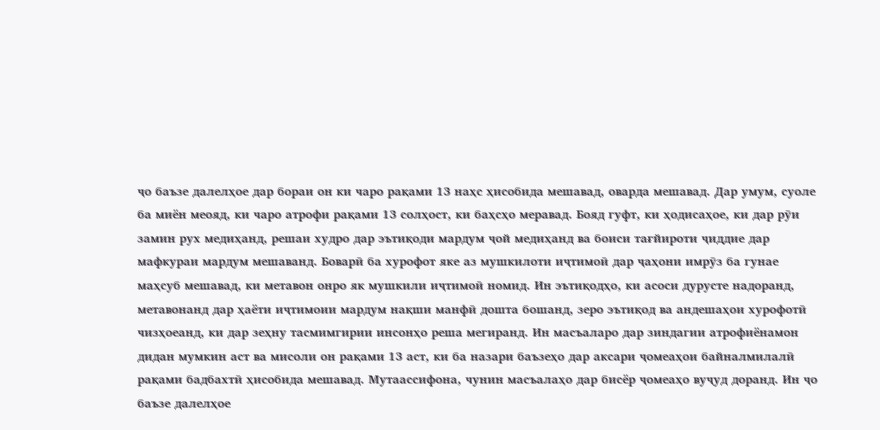ҷо баъзе далелҳое дар бораи он ки чаро рақами 13 наҳс ҳисобида мешавад, оварда мешавад. Дар умум, суоле ба миён меояд, ки чаро атрофи рақами 13 солҳост, ки баҳсҳо меравад. Бояд гуфт, ки ҳодисаҳое, ки дар рӯи замин рух медиҳанд, решаи худро дар эътиқоди мардум ҷой медиҳанд ва боиси тағйироти ҷиддие дар мафкураи мардум мешаванд. Боварӣ ба хурофот яке аз мушкилоти иҷтимоӣ дар ҷаҳони имрӯз ба гунае маҳсуб мешавад, ки метавон онро як мушкили иҷтимоӣ номид. Ин эътиқодҳо, ки асоси дурусте надоранд, метавонанд дар ҳаёти иҷтимоии мардум нақши манфӣ дошта бошанд, зеро эътиқод ва андешаҳои хурофотӣ чизҳоеанд, ки дар зеҳну тасмимгирии инсонҳо реша мегиранд. Ин масъаларо дар зиндагии атрофиёнамон дидан мумкин аст ва мисоли он рақами 13 аст, ки ба назари баъзеҳо дар аксари ҷомеаҳои байналмилалӣ рақами бадбахтӣ ҳисобида мешавад. Мутаассифона, чунин масъалаҳо дар бисёр ҷомеаҳо вуҷуд доранд. Ин ҷо баъзе далелҳое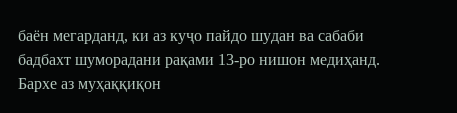баён мегарданд, ки аз куҷо пайдо шудан ва сабаби бадбахт шуморадани рақами 13-ро нишон медиҳанд. Бархе аз муҳаққиқон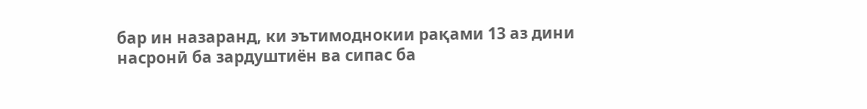бар ин назаранд, ки эътимоднокии рақами 13 аз дини насронӣ ба зардуштиён ва сипас ба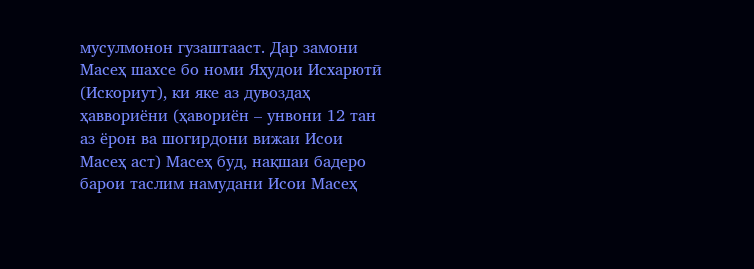мусулмонон гузаштааст. Дар замони Масеҳ шахсе бо номи Яҳудои Исхарютӣ (Искориут), ки яке аз дувоздаҳ ҳаввориёни (ҳавориён – унвони 12 тан аз ёрон ва шогирдони вижаи Исои Масеҳ аст) Масеҳ буд, нақшаи бадеро барои таслим намудани Исои Масеҳ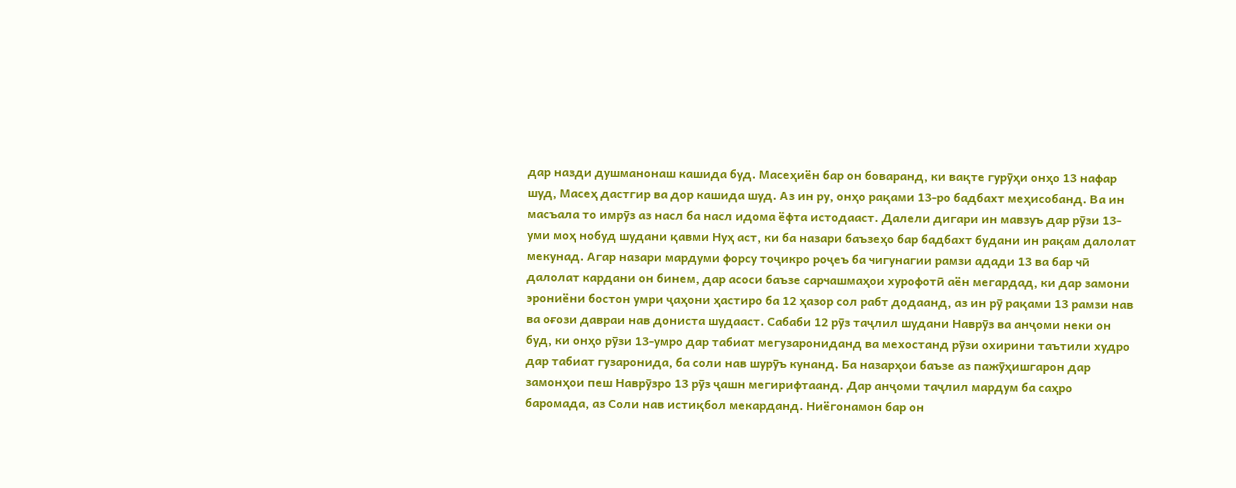дар назди душманонаш кашида буд. Масеҳиён бар он боваранд, ки вақте гурӯҳи онҳо 13 нафар шуд, Масеҳ дастгир ва дор кашида шуд. Аз ин ру, онҳо рақами 13-ро бадбахт меҳисобанд. Ва ин масъала то имрӯз аз насл ба насл идома ёфта истодааст. Далели дигари ин мавзуъ дар рӯзи 13-уми моҳ нобуд шудани қавми Нуҳ аст, ки ба назари баъзеҳо бар бадбахт будани ин рақам далолат мекунад. Агар назари мардуми форсу тоҷикро роҷеъ ба чигунагии рамзи адади 13 ва бар чӣ далолат кардани он бинем, дар асоси баъзе сарчашмаҳои хурофотӣ аён мегардад, ки дар замони эрониёни бостон умри ҷаҳони ҳастиро ба 12 ҳазор сол рабт додаанд, аз ин рӯ рақами 13 рамзи нав ва оғози давраи нав дониста шудааст. Сабаби 12 рӯз таҷлил шудани Наврӯз ва анҷоми неки он буд, ки онҳо рӯзи 13-умро дар табиат мегузарониданд ва мехостанд рӯзи охирини таътили худро дар табиат гузаронида, ба соли нав шурӯъ кунанд. Ба назарҳои баъзе аз пажӯҳишгарон дар замонҳои пеш Наврӯзро 13 рӯз ҷашн мегирифтаанд. Дар анҷоми таҷлил мардум ба саҳро баромада, аз Соли нав истиқбол мекарданд. Ниёгонамон бар он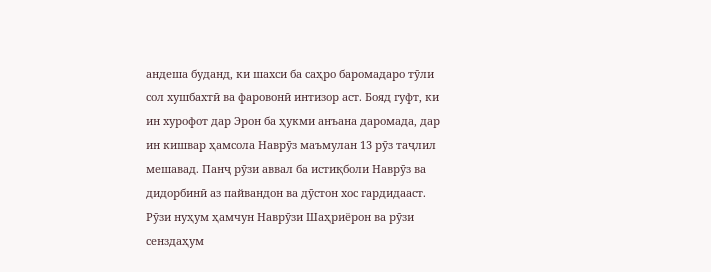андеша буданд, ки шахси ба саҳро баромадаро тӯли сол хушбахтӣ ва фаровонӣ интизор аст. Бояд гуфт, ки ин хурофот дар Эрон ба ҳукми анъана даромада, дар ин кишвар ҳамсола Наврӯз маъмулан 13 рӯз таҷлил мешавад. Панҷ рӯзи аввал ба истиқболи Наврӯз ва дидорбинӣ аз пайвандон ва дӯстон хос гардидааст. Рӯзи нуҳум ҳамчун Наврӯзи Шаҳриёрон ва рӯзи сенздаҳум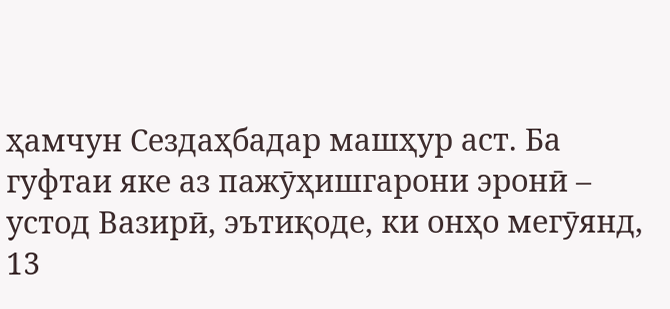ҳамчун Сездаҳбадар машҳур аст. Ба гуфтаи яке аз пажӯҳишгарони эронӣ – устод Вазирӣ, эътиқоде, ки онҳо мегӯянд, 13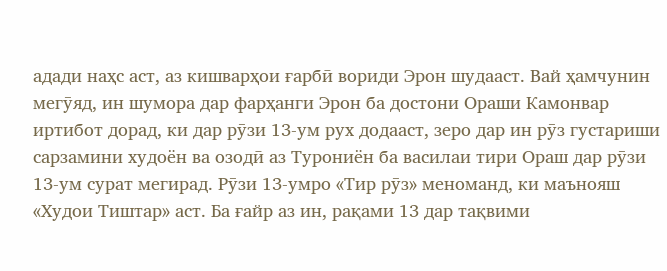адади наҳс аст, аз кишварҳои ғарбӣ вориди Эрон шудааст. Вай ҳамчунин мегӯяд, ин шумора дар фарҳанги Эрон ба достони Ораши Камонвар иртибот дорад, ки дар рӯзи 13-ум рух додааст, зеро дар ин рӯз густариши сарзамини худоён ва озодӣ аз Турониён ба василаи тири Ораш дар рӯзи 13-ум сурат мегирад. Рӯзи 13-умро «Тир рӯз» меноманд, ки маънояш «Худои Тиштар» аст. Ба ғайр аз ин, рақами 13 дар тақвими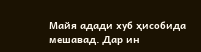Майя адади хуб ҳисобида мешавад. Дар ин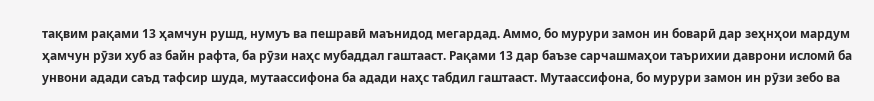тақвим рақами 13 ҳамчун рушд, нумуъ ва пешравӣ маънидод мегардад. Аммо, бо мурури замон ин боварӣ дар зеҳнҳои мардум ҳамчун рӯзи хуб аз байн рафта, ба рӯзи наҳс мубаддал гаштааст. Рақами 13 дар баъзе сарчашмаҳои таърихии даврони исломӣ ба унвони адади саъд тафсир шуда, мутаассифона ба адади наҳс табдил гаштааст. Мутаассифона, бо мурури замон ин рӯзи зебо ва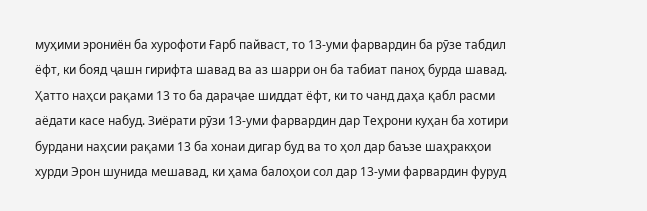муҳими эрониён ба хурофоти Ғарб пайваст, то 13-уми фарвардин ба рӯзе табдил ёфт, ки бояд ҷашн гирифта шавад ва аз шарри он ба табиат паноҳ бурда шавад. Ҳатто наҳси рақами 13 то ба дараҷае шиддат ёфт, ки то чанд даҳа қабл расми аёдати касе набуд. Зиёрати рӯзи 13-уми фарвардин дар Теҳрони куҳан ба хотири бурдани наҳсии рақами 13 ба хонаи дигар буд ва то ҳол дар баъзе шаҳракҳои хурди Эрон шунида мешавад, ки ҳама балоҳои сол дар 13-уми фарвардин фуруд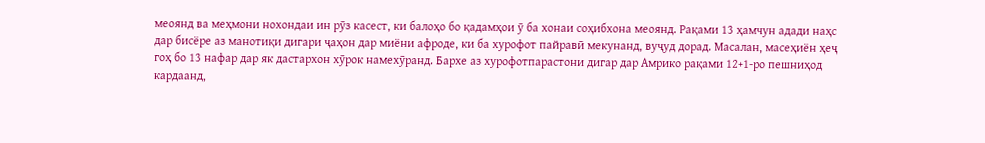меоянд ва меҳмони нохондаи ин рӯз касест, ки балоҳо бо қадамҳои ӯ ба хонаи соҳибхона меоянд. Рақами 13 ҳамчун адади наҳс дар бисёре аз манотиқи дигари ҷаҳон дар миёни афроде, ки ба хурофот пайравӣ мекунанд, вуҷуд дорад. Масалан, масеҳиён ҳеҷ гоҳ бо 13 нафар дар як дастархон хӯрок намехӯранд. Бархе аз хурофотпарастони дигар дар Амрико рақами 12+1-ро пешниҳод кардаанд,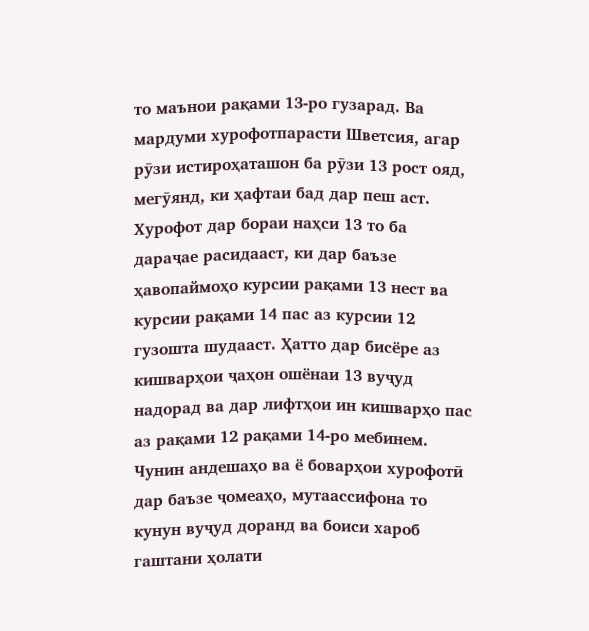то маънои рақами 13-ро гузарад. Ва мардуми хурофотпарасти Шветсия, агар рӯзи истироҳаташон ба рӯзи 13 рост ояд, мегӯянд, ки ҳафтаи бад дар пеш аст. Хурофот дар бораи наҳси 13 то ба дараҷае расидааст, ки дар баъзе ҳавопаймоҳо курсии рақами 13 нест ва курсии рақами 14 пас аз курсии 12 гузошта шудааст. Ҳатто дар бисёре аз кишварҳои ҷаҳон ошёнаи 13 вуҷуд надорад ва дар лифтҳои ин кишварҳо пас аз рақами 12 рақами 14-ро мебинем. Чунин андешаҳо ва ё боварҳои хурофотӣ дар баъзе ҷомеаҳо, мутаассифона то кунун вуҷуд доранд ва боиси хароб гаштани ҳолати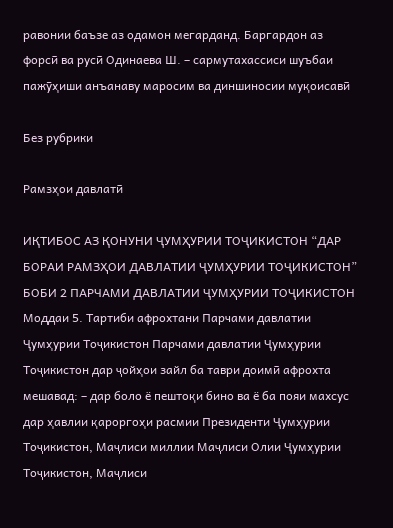равонии баъзе аз одамон мегарданд. Баргардон аз форсӣ ва русӣ Одинаева Ш. – сармутахассиси шуъбаи пажӯҳиши анъанаву маросим ва диншиносии муқоисавӣ

Без рубрики

Рамзҳои давлатӣ

ИҚТИБОС АЗ ҚОНУНИ ҶУМҲУРИИ ТОҶИКИСТОН “ДАР БОРАИ РАМЗҲОИ ДАВЛАТИИ ҶУМҲУРИИ ТОҶИКИСТОН”  БОБИ 2 ПАРЧАМИ ДАВЛАТИИ ҶУМҲУРИИ ТОҶИКИСТОН Моддаи 5. Тартиби афрохтани Парчами давлатии Ҷумҳурии Тоҷикистон Парчами давлатии Ҷумҳурии Тоҷикистон дар ҷойҳои зайл ба таври доимӣ афрохта мешавад: – дар боло ё пештоқи бино ва ё ба пояи махсус дар ҳавлии қароргоҳи расмии Президенти Ҷумҳурии Тоҷикистон, Маҷлиси миллии Маҷлиси Олии Ҷумҳурии Тоҷикистон, Маҷлиси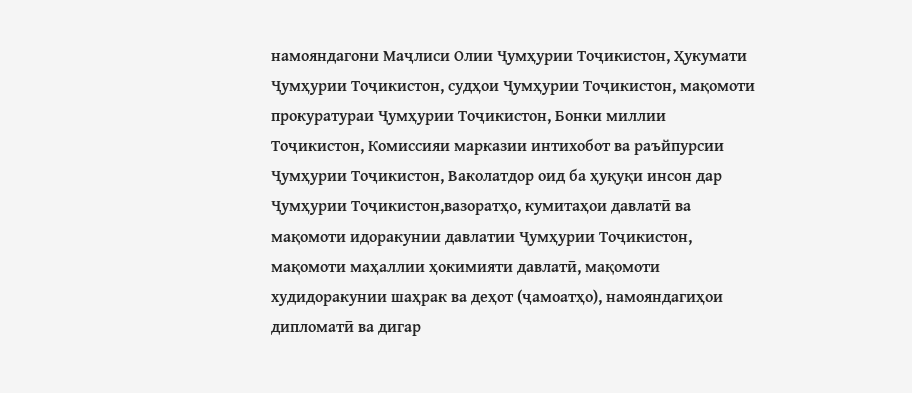намояндагони Маҷлиси Олии Ҷумҳурии Тоҷикистон, Ҳукумати Ҷумҳурии Тоҷикистон, судҳои Ҷумҳурии Тоҷикистон, мақомоти прокуратураи Ҷумҳурии Тоҷикистон, Бонки миллии Тоҷикистон, Комиссияи марказии интихобот ва раъйпурсии Ҷумҳурии Тоҷикистон, Ваколатдор оид ба ҳуқуқи инсон дар Ҷумҳурии Тоҷикистон,вазоратҳо, кумитаҳои давлатӣ ва мақомоти идоракунии давлатии Ҷумҳурии Тоҷикистон, мақомоти маҳаллии ҳокимияти давлатӣ, мақомоти худидоракунии шаҳрак ва деҳот (ҷамоатҳо), намояндагиҳои дипломатӣ ва дигар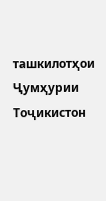ташкилотҳои Ҷумҳурии Тоҷикистон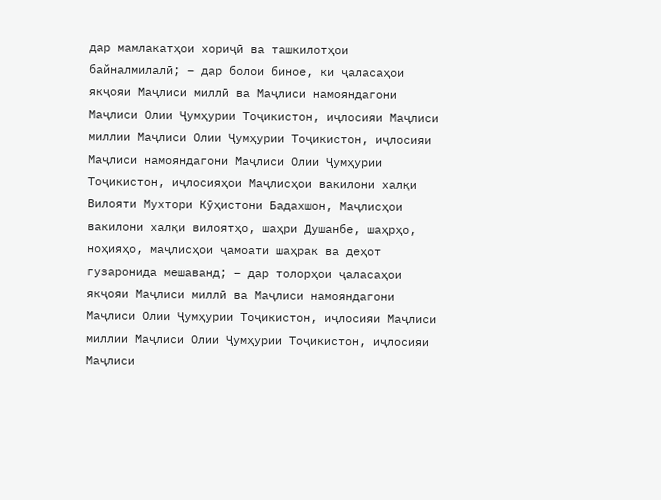дар мамлакатҳои хориҷӣ ва ташкилотҳои байналмилалӣ; – дар болои биное, ки ҷаласаҳои якҷояи Маҷлиси миллӣ ва Маҷлиси намояндагони Маҷлиси Олии Ҷумҳурии Тоҷикистон, иҷлосияи Маҷлиси миллии Маҷлиси Олии Ҷумҳурии Тоҷикистон, иҷлосияи Маҷлиси намояндагони Маҷлиси Олии Ҷумҳурии Тоҷикистон, иҷлосияҳои Маҷлисҳои вакилони халқи Вилояти Мухтори Кӯҳистони Бадахшон, Маҷлисҳои вакилони халқи вилоятҳо, шаҳри Душанбе, шаҳрҳо, ноҳияҳо, маҷлисҳои ҷамоати шаҳрак ва деҳот гузаронида мешаванд; – дар толорҳои ҷаласаҳои якҷояи Маҷлиси миллӣ ва Маҷлиси намояндагони Маҷлиси Олии Ҷумҳурии Тоҷикистон, иҷлосияи Маҷлиси миллии Маҷлиси Олии Ҷумҳурии Тоҷикистон, иҷлосияи Маҷлиси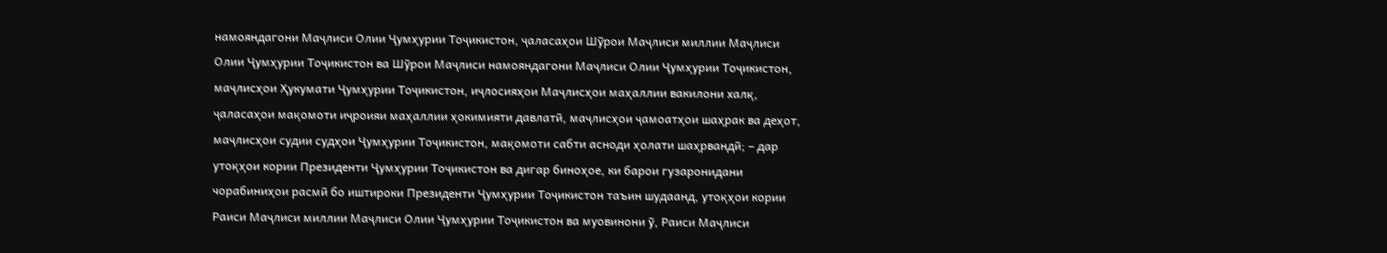намояндагони Маҷлиси Олии Ҷумҳурии Тоҷикистон, ҷаласаҳои Шӯрои Маҷлиси миллии Маҷлиси Олии Ҷумҳурии Тоҷикистон ва Шӯрои Маҷлиси намояндагони Маҷлиси Олии Ҷумҳурии Тоҷикистон, маҷлисҳои Ҳукумати Ҷумҳурии Тоҷикистон, иҷлосияҳои Маҷлисҳои маҳаллии вакилони халқ, ҷаласаҳои мақомоти иҷроияи маҳаллии ҳокимияти давлатӣ, маҷлисҳои ҷамоатҳои шаҳрак ва деҳот, маҷлисҳои судии судҳои Ҷумҳурии Тоҷикистон, мақомоти сабти асноди ҳолати шаҳрвандӣ; – дар утоқҳои кории Президенти Ҷумҳурии Тоҷикистон ва дигар биноҳое, ки барои гузаронидани чорабиниҳои расмӣ бо иштироки Президенти Ҷумҳурии Тоҷикистон таъин шудаанд, утоқҳои кории Раиси Маҷлиси миллии Маҷлиси Олии Ҷумҳурии Тоҷикистон ва муовинони ӯ, Раиси Маҷлиси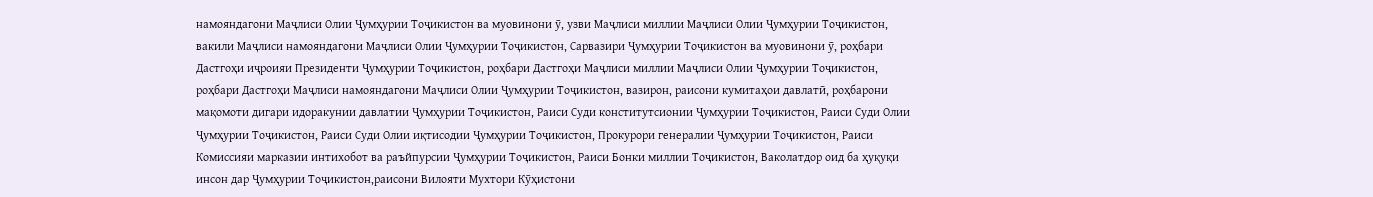намояндагони Маҷлиси Олии Ҷумҳурии Тоҷикистон ва муовинони ӯ, узви Маҷлиси миллии Маҷлиси Олии Ҷумҳурии Тоҷикистон, вакили Маҷлиси намояндагони Маҷлиси Олии Ҷумҳурии Тоҷикистон, Сарвазири Ҷумҳурии Тоҷикистон ва муовинони ӯ, роҳбари Дастгоҳи иҷроияи Президенти Ҷумҳурии Тоҷикистон, роҳбари Дастгоҳи Маҷлиси миллии Маҷлиси Олии Ҷумҳурии Тоҷикистон, роҳбари Дастгоҳи Маҷлиси намояндагони Маҷлиси Олии Ҷумҳурии Тоҷикистон, вазирон, раисони кумитаҳои давлатӣ, роҳбарони мақомоти дигари идоракунии давлатии Ҷумҳурии Тоҷикистон, Раиси Суди конститутсионии Ҷумҳурии Тоҷикистон, Раиси Суди Олии Ҷумҳурии Тоҷикистон, Раиси Суди Олии иқтисодии Ҷумҳурии Тоҷикистон, Прокурори генералии Ҷумҳурии Тоҷикистон, Раиси Комиссияи марказии интихобот ва раъйпурсии Ҷумҳурии Тоҷикистон, Раиси Бонки миллии Тоҷикистон, Ваколатдор оид ба ҳуқуқи инсон дар Ҷумҳурии Тоҷикистон,раисони Вилояти Мухтори Кӯҳистони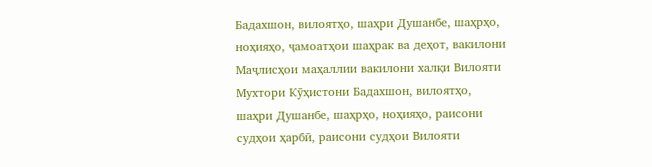Бадахшон, вилоятҳо, шаҳри Душанбе, шаҳрҳо, ноҳияҳо, ҷамоатҳои шаҳрак ва деҳот, вакилони Маҷлисҳои маҳаллии вакилони халқи Вилояти Мухтори Кӯҳистони Бадахшон, вилоятҳо, шаҳри Душанбе, шаҳрҳо, ноҳияҳо, раисони судҳои ҳарбӣ, раисони судҳои Вилояти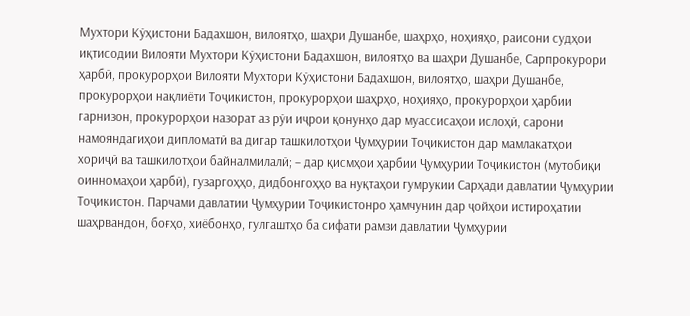Мухтори Кӯҳистони Бадахшон, вилоятҳо, шаҳри Душанбе, шаҳрҳо, ноҳияҳо, раисони судҳои иқтисодии Вилояти Мухтори Кӯҳистони Бадахшон, вилоятҳо ва шаҳри Душанбе, Сарпрокурори ҳарбӣ, прокурорҳои Вилояти Мухтори Кӯҳистони Бадахшон, вилоятҳо, шаҳри Душанбе, прокурорҳои нақлиёти Тоҷикистон, прокурорҳои шаҳрҳо, ноҳияҳо, прокурорҳои ҳарбии гарнизон, прокурорҳои назорат аз рӯи иҷрои қонунҳо дар муассисаҳои ислоҳӣ, сарони намояндагиҳои дипломатӣ ва дигар ташкилотҳои Ҷумҳурии Тоҷикистон дар мамлакатҳои хориҷӣ ва ташкилотҳои байналмилалӣ; – дар қисмҳои ҳарбии Ҷумҳурии Тоҷикистон (мутобиқи оинномаҳои ҳарбӣ), гузаргоҳҳо, дидбонгоҳҳо ва нуқтаҳои гумрукии Сарҳади давлатии Ҷумҳурии Тоҷикистон. Парчами давлатии Ҷумҳурии Тоҷикистонро ҳамчунин дар ҷойҳои истироҳатии шаҳрвандон, боғҳо, хиёбонҳо, гулгаштҳо ба сифати рамзи давлатии Ҷумҳурии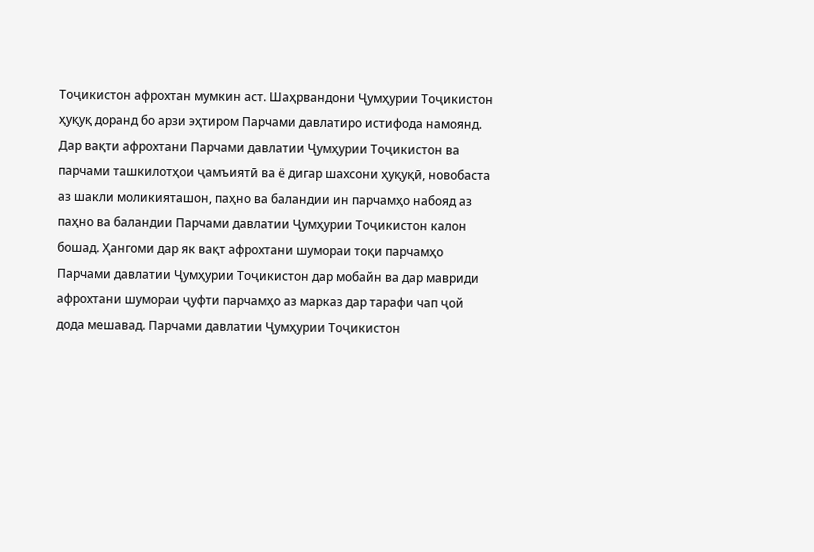Тоҷикистон афрохтан мумкин аст. Шаҳрвандони Ҷумҳурии Тоҷикистон ҳуқуқ доранд бо арзи эҳтиром Парчами давлатиро истифода намоянд. Дар вақти афрохтани Парчами давлатии Ҷумҳурии Тоҷикистон ва парчами ташкилотҳои ҷамъиятӣ ва ё дигар шахсони ҳуқуқӣ, новобаста аз шакли моликияташон, паҳно ва баландии ин парчамҳо набояд аз паҳно ва баландии Парчами давлатии Ҷумҳурии Тоҷикистон калон бошад. Ҳангоми дар як вақт афрохтани шумораи тоқи парчамҳо Парчами давлатии Ҷумҳурии Тоҷикистон дар мобайн ва дар мавриди афрохтани шумораи ҷуфти парчамҳо аз марказ дар тарафи чап ҷой дода мешавад. Парчами давлатии Ҷумҳурии Тоҷикистон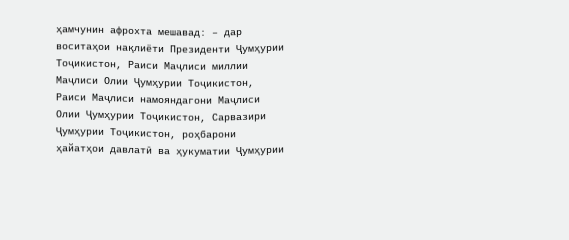ҳамчунин афрохта мешавад: – дар воситаҳои нақлиёти Президенти Ҷумҳурии Тоҷикистон, Раиси Маҷлиси миллии Маҷлиси Олии Ҷумҳурии Тоҷикистон, Раиси Маҷлиси намояндагони Маҷлиси Олии Ҷумҳурии Тоҷикистон, Сарвазири Ҷумҳурии Тоҷикистон, роҳбарони ҳайатҳои давлатӣ ва ҳукуматии Ҷумҳурии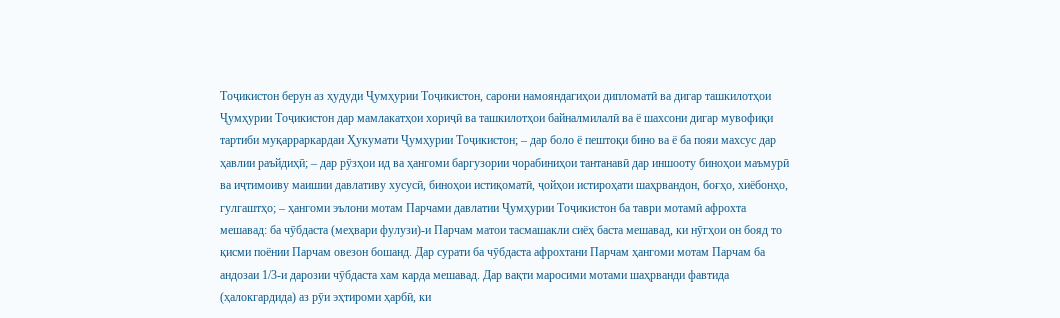Тоҷикистон берун аз ҳудуди Ҷумҳурии Тоҷикистон, сарони намояндагиҳои дипломатӣ ва дигар ташкилотҳои Ҷумҳурии Тоҷикистон дар мамлакатҳои хориҷӣ ва ташкилотҳои байналмилалӣ ва ё шахсони дигар мувофиқи тартиби муқарраркардаи Ҳукумати Ҷумҳурии Тоҷикистон; – дар боло ё пештоқи бино ва ё ба пояи махсус дар ҳавлии раъйдиҳӣ; – дар рӯзҳои ид ва ҳангоми баргузории чорабиниҳои тантанавӣ дар иншооту биноҳои маъмурӣ ва иҷтимоиву маишии давлативу хусусӣ, биноҳои истиқоматӣ, ҷойҳои истироҳати шаҳрвандон, боғҳо, хиёбонҳо, гулгаштҳо; – ҳангоми эълони мотам Парчами давлатии Ҷумҳурии Тоҷикистон ба таври мотамӣ афрохта мешавад: ба чӯбдаста (меҳвари фулузи)-и Парчам матои тасмашакли сиёҳ баста мешавад, ки нӯгҳои он бояд то қисми поёнии Парчам овезон бошанд. Дар сурати ба чӯбдаста афрохтани Парчам ҳангоми мотам Парчам ба андозаи 1/3-и дарозии чӯбдаста хам карда мешавад. Дар вақти маросими мотами шаҳрванди фавтида (ҳалокгардида) аз рӯи эҳтироми ҳарбӣ, ки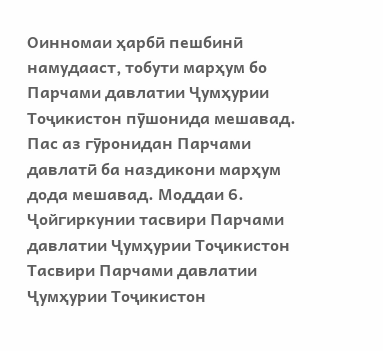Оинномаи ҳарбӣ пешбинӣ намудааст, тобути марҳум бо Парчами давлатии Ҷумҳурии Тоҷикистон пӯшонида мешавад. Пас аз гӯронидан Парчами давлатӣ ба наздикони марҳум дода мешавад. Моддаи 6. Ҷойгиркунии тасвири Парчами давлатии Ҷумҳурии Тоҷикистон Тасвири Парчами давлатии Ҷумҳурии Тоҷикистон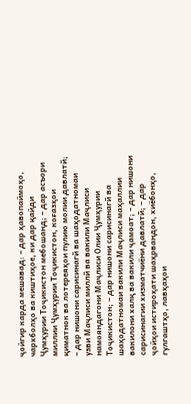ҷойгир карда мешавад: – дар ҳавопаймоҳо, чархболҳо ва киштиҳое, ки дар қайди Ҷумҳурии Тоҷикистон мебошанд; – дар асъори миллии Ҷумҳурии Тоҷикистон, коғазҳои қиматнок ва лотереяҳои пулию молии давлатӣ; – дар нишони сарисинагӣ ва шаҳодатномаи узви Маҷлиси миллӣ ва вакили Маҷлиси намояндагони Маҷлиси Олии Ҷумҳурии Тоҷикистон; – дар нишони сарисинагӣ ва шаҳодатномаи вакили Маҷлиси маҳаллии вакилони халқ ва вакили ҷамоат; – дар нишони сарисинагии хизматчиёни давлатӣ; – дар ҷойҳои истироҳати шаҳрвандон, хиёбонҳо, гулгаштҳо, лавҳаҳои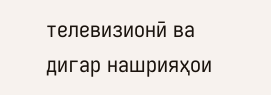телевизионӣ ва дигар нашрияҳои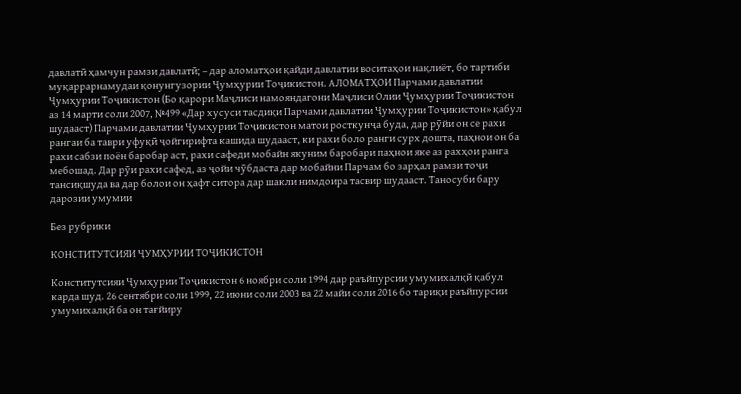давлатӣ ҳамчун рамзи давлатӣ; – дар аломатҳои қайди давлатии воситаҳои нақлиёт, бо тартиби муқаррарнамудаи қонунгузории Ҷумҳурии Тоҷикистон. АЛОМАТҲОИ Парчами давлатии Ҷумҳурии Тоҷикистон (Бо қарори Маҷлиси намояндагони Маҷлиси Олии Ҷумҳурии Тоҷикистон аз 14 марти соли 2007, №499 «Дар хусуси тасдиқи Парчами давлатии Ҷумҳурии Тоҷикистон» қабул шудааст) Парчами давлатии Ҷумҳурии Тоҷикистон матои росткунҷа буда, дар рӯйи он се рахи рангаи ба таври уфуқӣ ҷойгирифта кашида шудааст, ки рахи боло ранги сурх дошта, паҳнои он ба рахи сабзи поён баробар аст, рахи сафеди мобайн якуним баробари паҳнои яке аз рахҳои ранга мебошад. Дар рӯи рахи сафед, аз ҷойи чӯбдаста дар мобайни Парчам бо зарҳал рамзи тоҷи тансиқшуда ва дар болои он ҳафт ситора дар шакли нимдоира тасвир шудааст. Таносуби бару дарозии умумии

Без рубрики

КОНСТИТУТСИЯИ ҶУМҲУРИИ ТОҶИКИСТОН

Конститутсияи Ҷумҳурии Тоҷикистон 6 ноябри соли 1994 дар раъйпурсии умумихалқӣ қабул карда шуд. 26 сентябри соли 1999, 22 июни соли 2003 ва 22 майи соли 2016 бо тариқи раъйпурсии умумихалқӣ ба он тағйиру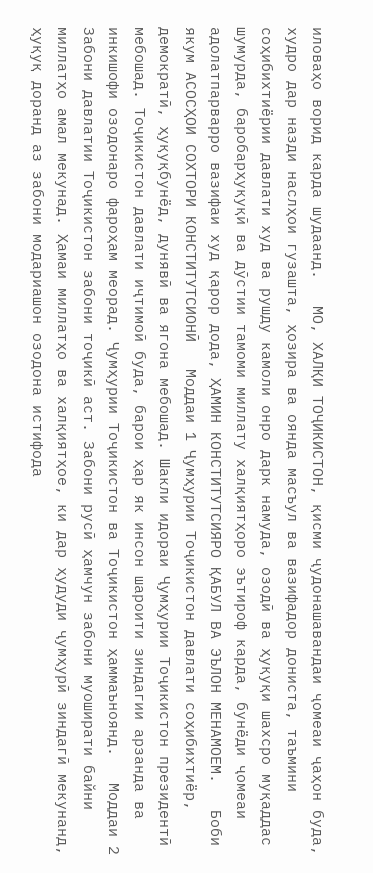иловаҳо ворид карда шудаанд.   МО, ХАЛҚИ ТОҶИКИСТОН, қисми ҷудонашавандаи ҷомеаи ҷаҳон буда, худро дар назди наслҳои гузашта, ҳозира ва оянда масъул ва вазифадор дониста, таъмини соҳибихтиёрии давлати худ ва рушду камоли онро дарк намуда, озодӣ ва ҳуқуқи шахсро муқаддас шумурда, баробарҳуқуқӣ ва дӯстии тамоми миллату халқиятҳоро эътироф карда, бунёди ҷомеаи адолатпарварро вазифаи худ қарор дода, ҲАМИН КОНСТИТУТСИЯРО ҚАБУЛ ВА ЭЪЛОН МЕНАМОЕМ.   Боби якум АСОСҲОИ СОХТОРИ КОНСТИТУТСИОНӢ   Моддаи 1 Ҷумҳурии Тоҷикистон давлати соҳибихтиёр, демократӣ, ҳуқуқбунёд, дунявӣ ва ягона мебошад. Шакли идораи Ҷумҳурии Тоҷикистон президентӣ мебошад. Тоҷикистон давлати иҷтимоӣ буда, барои ҳар як инсон шароити зиндагии арзанда ва инкишофи озодонаро фароҳам меорад. Ҷумҳурии Тоҷикистон ва Тоҷикистон ҳаммаъноянд.   Моддаи 2 Забони давлатии Тоҷикистон забони тоҷикӣ аст. Забони русӣ ҳамчун забони муоширати байни миллатҳо амал мекунад. Ҳамаи миллатҳо ва халқиятҳое, ки дар ҳудуди ҷумҳурӣ зиндагӣ мекунанд, ҳуқуқ доранд аз забони модариашон озодона истифода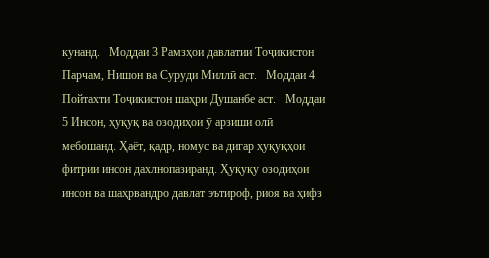кунанд.   Моддаи 3 Рамзҳои давлатии Тоҷикистон Парчам, Нишон ва Суруди Миллӣ аст.   Моддаи 4 Пойтахти Тоҷикистон шаҳри Душанбе аст.   Моддаи 5 Инсон, ҳуқуқ ва озодиҳои ӯ арзиши олӣ мебошанд. Ҳаёт, қадр, номус ва дигар ҳуқуқҳои фитрии инсон дахлнопазиранд. Ҳуқуқу озодиҳои инсон ва шаҳрвандро давлат эътироф, риоя ва ҳифз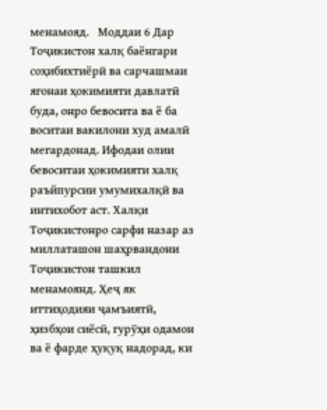менамояд.   Моддаи 6 Дар Тоҷикистон халқ баёнгари соҳибихтиёрӣ ва сарчашмаи ягонаи ҳокимияти давлатӣ буда, онро бевосита ва ё ба воситаи вакилони худ амалӣ мегардонад. Ифодаи олии бевоситаи ҳокимияти халқ раъйпурсии умумихалқӣ ва интихобот аст. Халқи Тоҷикистонро сарфи назар аз миллаташон шаҳрвандони Тоҷикистон ташкил менамоянд. Ҳеҷ як иттиҳодияи ҷамъиятӣ, ҳизбҳои сиёсӣ, гурӯҳи одамон ва ё фарде ҳуқуқ надорад, ки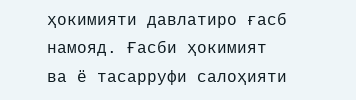ҳокимияти давлатиро ғасб намояд. Ғасби ҳокимият ва ё тасарруфи салоҳияти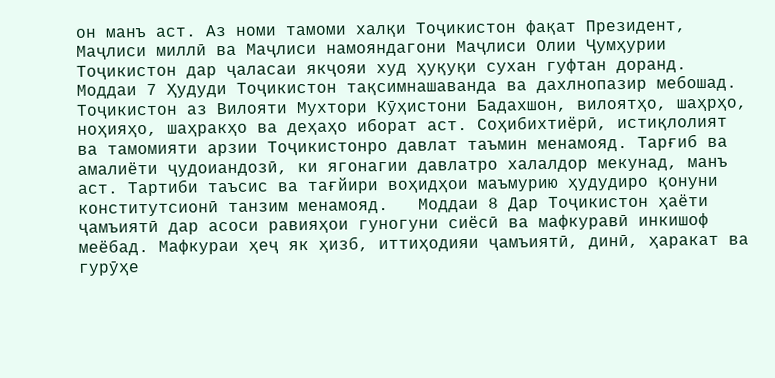он манъ аст. Аз номи тамоми халқи Тоҷикистон фақат Президент, Маҷлиси миллӣ ва Маҷлиси намояндагони Маҷлиси Олии Ҷумҳурии Тоҷикистон дар ҷаласаи якҷояи худ ҳуқуқи сухан гуфтан доранд.   Моддаи 7 Ҳудуди Тоҷикистон тақсимнашаванда ва дахлнопазир мебошад. Тоҷикистон аз Вилояти Мухтори Кӯҳистони Бадахшон, вилоятҳо, шаҳрҳо, ноҳияҳо, шаҳракҳо ва деҳаҳо иборат аст. Соҳибихтиёрӣ, истиқлолият ва тамомияти арзии Тоҷикистонро давлат таъмин менамояд. Тарғиб ва амалиёти ҷудоиандозӣ, ки ягонагии давлатро халалдор мекунад, манъ аст. Тартиби таъсис ва тағйири воҳидҳои маъмурию ҳудудиро қонуни конститутсионӣ танзим менамояд.   Моддаи 8 Дар Тоҷикистон ҳаёти ҷамъиятӣ дар асоси равияҳои гуногуни сиёсӣ ва мафкуравӣ инкишоф меёбад. Мафкураи ҳеҷ як ҳизб, иттиҳодияи ҷамъиятӣ, динӣ, ҳаракат ва гурӯҳе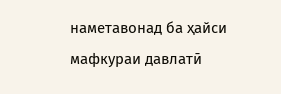наметавонад ба ҳайси мафкураи давлатӣ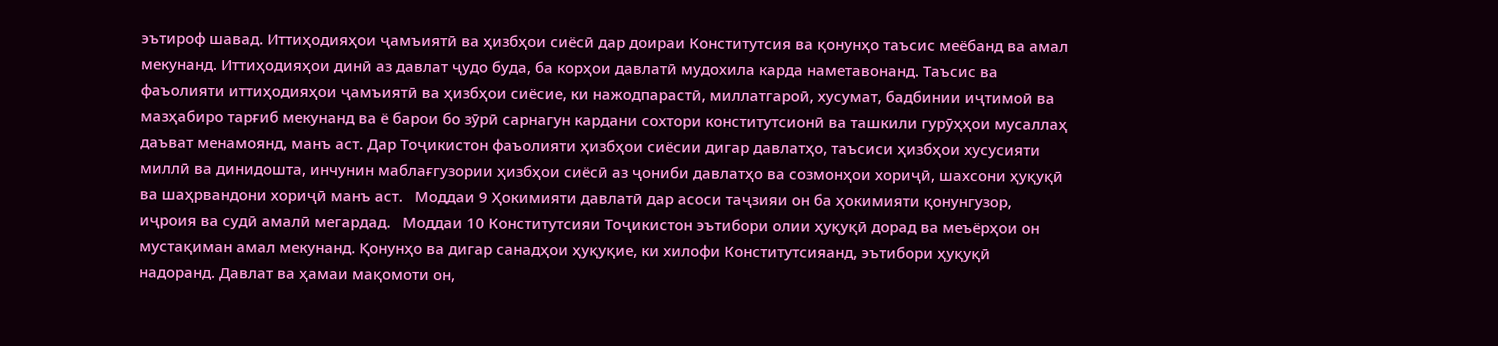эътироф шавад. Иттиҳодияҳои ҷамъиятӣ ва ҳизбҳои сиёсӣ дар доираи Конститутсия ва қонунҳо таъсис меёбанд ва амал мекунанд. Иттиҳодияҳои динӣ аз давлат ҷудо буда, ба корҳои давлатӣ мудохила карда наметавонанд. Таъсис ва фаъолияти иттиҳодияҳои ҷамъиятӣ ва ҳизбҳои сиёсие, ки нажодпарастӣ, миллатгароӣ, хусумат, бадбинии иҷтимоӣ ва мазҳабиро тарғиб мекунанд ва ё барои бо зӯрӣ сарнагун кардани сохтори конститутсионӣ ва ташкили гурӯҳҳои мусаллаҳ даъват менамоянд, манъ аст. Дар Тоҷикистон фаъолияти ҳизбҳои сиёсии дигар давлатҳо, таъсиси ҳизбҳои хусусияти миллӣ ва динидошта, инчунин маблағгузории ҳизбҳои сиёсӣ аз ҷониби давлатҳо ва созмонҳои хориҷӣ, шахсони ҳуқуқӣ ва шаҳрвандони хориҷӣ манъ аст.   Моддаи 9 Ҳокимияти давлатӣ дар асоси таҷзияи он ба ҳокимияти қонунгузор, иҷроия ва судӣ амалӣ мегардад.   Моддаи 10 Конститутсияи Тоҷикистон эътибори олии ҳуқуқӣ дорад ва меъёрҳои он мустақиман амал мекунанд. Қонунҳо ва дигар санадҳои ҳуқуқие, ки хилофи Конститутсияанд, эътибори ҳуқуқӣ надоранд. Давлат ва ҳамаи мақомоти он,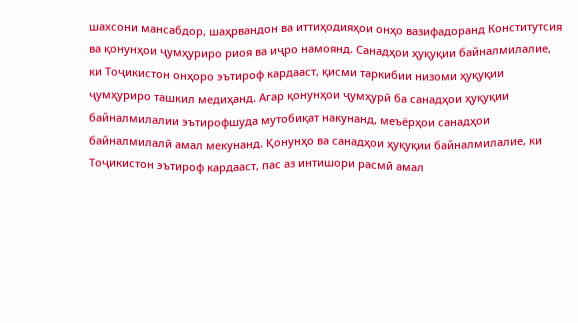шахсони мансабдор, шаҳрвандон ва иттиҳодияҳои онҳо вазифадоранд Конститутсия ва қонунҳои ҷумҳуриро риоя ва иҷро намоянд. Санадҳои ҳуқуқии байналмилалие, ки Тоҷикистон онҳоро эътироф кардааст, қисми таркибии низоми ҳуқуқии ҷумҳуриро ташкил медиҳанд. Агар қонунҳои ҷумҳурӣ ба санадҳои ҳуқуқии байналмилалии эътирофшуда мутобиқат накунанд, меъёрҳои санадҳои байналмилалӣ амал мекунанд. Қонунҳо ва санадҳои ҳуқуқии байналмилалие, ки Тоҷикистон эътироф кардааст, пас аз интишори расмӣ амал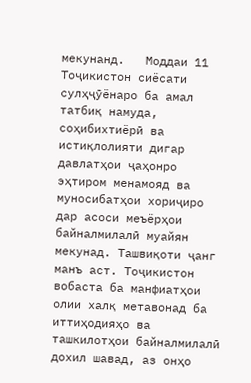мекунанд.   Моддаи 11 Тоҷикистон сиёсати сулҳҷӯёнаро ба амал татбиқ намуда, соҳибихтиёрӣ ва истиқлолияти дигар давлатҳои ҷаҳонро эҳтиром менамояд ва муносибатҳои хориҷиро дар асоси меъёрҳои байналмилалӣ муайян мекунад. Ташвиқоти ҷанг манъ аст. Тоҷикистон вобаста ба манфиатҳои олии халқ метавонад ба иттиҳодияҳо ва ташкилотҳои байналмилалӣ дохил шавад, аз онҳо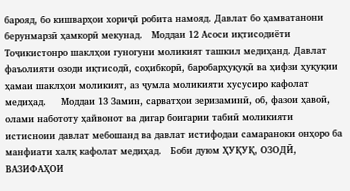барояд, бо кишварҳои хориҷӣ робита намояд. Давлат бо ҳамватанони берунмарзӣ ҳамкорӣ мекунад.   Моддаи 12 Асоси иқтисодиёти Тоҷикистонро шаклҳои гуногуни моликият ташкил медиҳанд. Давлат фаъолияти озоди иқтисодӣ, соҳибкорӣ, баробарҳуқуқӣ ва ҳифзи ҳуқуқии ҳамаи шаклҳои моликият, аз ҷумла моликияти хусусиро кафолат медиҳад.     Моддаи 13 Замин, сарватҳои зеризаминӣ, об, фазои ҳавоӣ, олами набототу ҳайвонот ва дигар боигарии табиӣ моликияти истисноии давлат мебошанд ва давлат истифодаи самараноки онҳоро ба манфиати халқ кафолат медиҳад.   Боби дуюм ҲУҚУҚ, ОЗОДӢ, ВАЗИФАҲОИ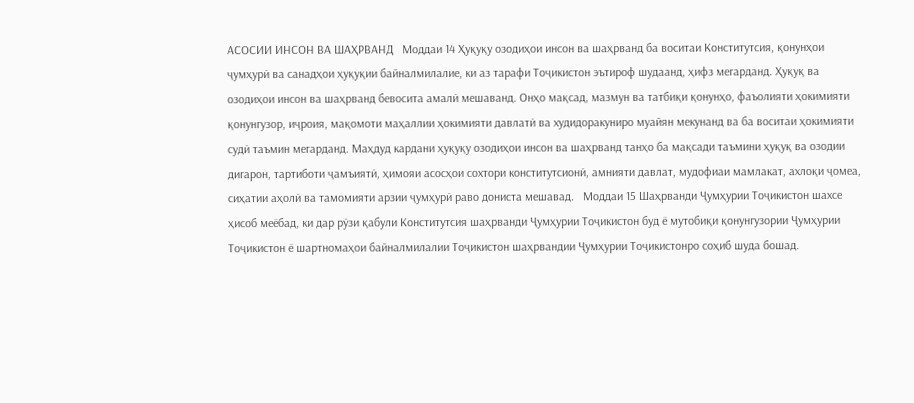АСОСИИ ИНСОН ВА ШАҲРВАНД   Моддаи 14 Ҳуқуқу озодиҳои инсон ва шаҳрванд ба воситаи Конститутсия, қонунҳои ҷумҳурӣ ва санадҳои ҳуқуқии байналмилалие, ки аз тарафи Тоҷикистон эътироф шудаанд, ҳифз мегарданд. Ҳуқуқ ва озодиҳои инсон ва шаҳрванд бевосита амалӣ мешаванд. Онҳо мақсад, мазмун ва татбиқи қонунҳо, фаъолияти ҳокимияти қонунгузор, иҷроия, мақомоти маҳаллии ҳокимияти давлатӣ ва худидоракуниро муайян мекунанд ва ба воситаи ҳокимияти судӣ таъмин мегарданд. Маҳдуд кардани ҳуқуқу озодиҳои инсон ва шаҳрванд танҳо ба мақсади таъмини ҳуқуқ ва озодии дигарон, тартиботи ҷамъиятӣ, ҳимояи асосҳои сохтори конститутсионӣ, амнияти давлат, мудофиаи мамлакат, ахлоқи ҷомеа, сиҳатии аҳолӣ ва тамомияти арзии ҷумҳурӣ раво дониста мешавад.   Моддаи 15 Шаҳрванди Ҷумҳурии Тоҷикистон шахсе ҳисоб меёбад, ки дар рӯзи қабули Конститутсия шаҳрванди Ҷумҳурии Тоҷикистон буд ё мутобиқи қонунгузории Ҷумҳурии Тоҷикистон ё шартномаҳои байналмилалии Тоҷикистон шаҳрвандии Ҷумҳурии Тоҷикистонро соҳиб шуда бошад.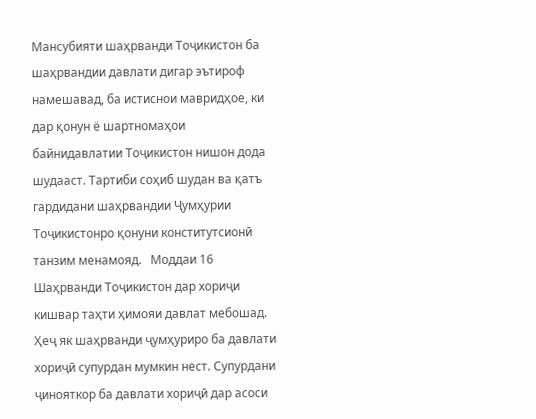Мансубияти шаҳрванди Тоҷикистон ба шаҳрвандии давлати дигар эътироф намешавад, ба истиснои мавридҳое, ки дар қонун ё шартномаҳои байнидавлатии Тоҷикистон нишон дода шудааст. Тартиби соҳиб шудан ва қатъ гардидани шаҳрвандии Ҷумҳурии Тоҷикистонро қонуни конститутсионӣ танзим менамояд.   Моддаи 16 Шаҳрванди Тоҷикистон дар хориҷи кишвар таҳти ҳимояи давлат мебошад. Ҳеҷ як шаҳрванди ҷумҳуриро ба давлати хориҷӣ супурдан мумкин нест. Супурдани ҷинояткор ба давлати хориҷӣ дар асоси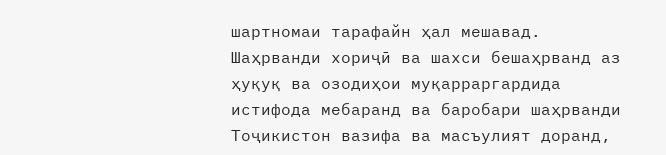шартномаи тарафайн ҳал мешавад. Шаҳрванди хориҷӣ ва шахси бешаҳрванд аз ҳуқуқ ва озодиҳои муқарраргардида истифода мебаранд ва баробари шаҳрванди Тоҷикистон вазифа ва масъулият доранд,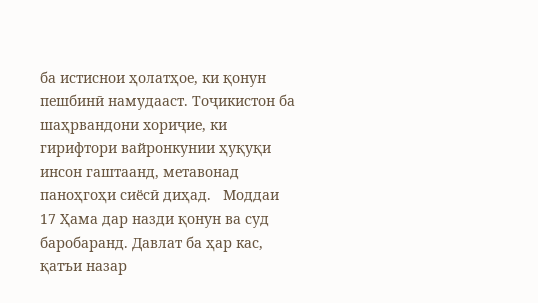ба истиснои ҳолатҳое, ки қонун пешбинӣ намудааст. Тоҷикистон ба шаҳрвандони хориҷие, ки гирифтори вайронкунии ҳуқуқи инсон гаштаанд, метавонад паноҳгоҳи сиёсӣ диҳад.   Моддаи 17 Ҳама дар назди қонун ва суд баробаранд. Давлат ба ҳар кас, қатъи назар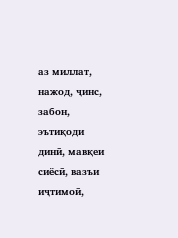аз миллат, нажод, ҷинс, забон, эътиқоди динӣ, мавқеи сиёсӣ, вазъи иҷтимоӣ,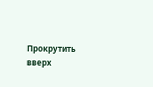Прокрутить вверх